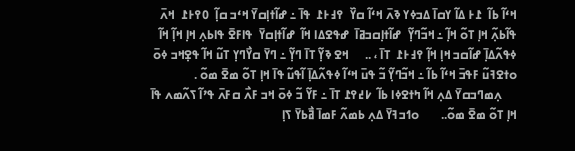ߞߵߊ߬ ߕߊ߬  ߁߅ ߡߊ߬ ߌߛߊ߫ ߡߏߦߌ ߢߍ߫ ߞߵߊ߬ ߛߌ߰  ߉߃߅߁  ߟߊ߫ ߸ ߝߊ߬ߙߊ߲ߛߌ߫ ߞߵߏ ߛߊ߲߬  ߀߉߅߁  ߞߍ߫ ߟߊ߬ߕߍ߲߬ ߞߊ߲ ߠߋ߬ ߞߊ߲߬ ߸ ߞߏ߬ߣߌ߲߬  ߝߊ߬ߙߊ߲ߛߏߥߊ߫  ߝߟߐߡߊ ߞߊ߬  ߝߊ߬ߙߊ߲ߛߌ߫  ߟߊߓߐ߫ ߟߊߕߍ߲ ߞߊ߲ ߞߊ߲߬ ߞߊ߬ ߦߟߍ߬ߡߊ߲߫ ߝߊ߬ߛߏ ߞߊ߲ ߞߊ߲߬ ߉߃߅߁  ߠߊ߫ ، ..     ߞߐ ߢߌ߲߬ ߠߊ߫ ߣߌ߲߬ ߸ ߣߌ߫ ߛߌ߯ߣߌ߲ ߠߎ߬ ߞߊ߬ ߟߐ߲ߞߏ ߦߋ߫ ߋߙߐߔߎ߬ ߓߟߏ߫ ߞߵߊ߬ ߕߊ߬ ߸ ߞߏ߬ߣߌ߲߬ ߏ߬ ߟߎ߫ ߞߵߊ߬ ߦߟߍ߬ߡߊ߲߫ ߊ߬ߟߎ߬ ߟߊ߫ ߞߊ߲ ߠߋ߬ ߘߐ߫ ߘߋ߬ .
     ߍ߲ߘߣߏߛߌ߫ ߡߍ߲ ߞߊ߬ ߤߙߐߦߊ ߕߊ߬  ߇߄߉߁ ߠߊ߫ ߸ ߓߌ߬ ߏ߬ ߦߋ߫ ߞߏ ߓߍ߯ ߛߓߍ߫ ߟߴߊ߬ ߖߍ߬ߘߍ ߟߊ߫ ߞߊ߲ ߠߋ߬ ߘߐ߫ ߘߋ߬..       ߋߗߏߔߌ߫ ߡߍ߲ ߕߘߍ߬ ߓߘߊ߫ ߥ߯ߕߌ߫ ߖߊ߲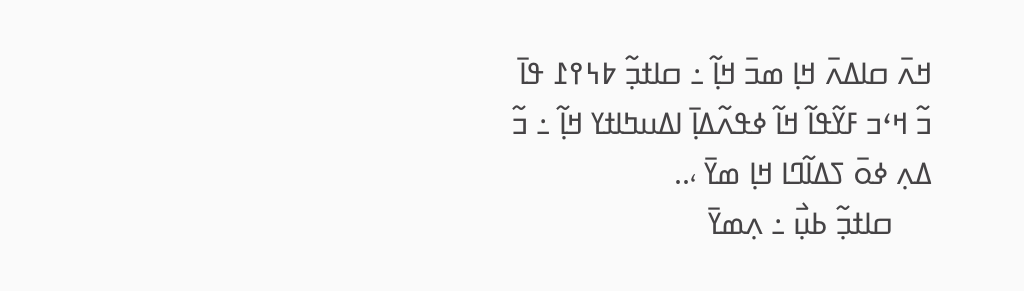ߞߍ߫ ߛߊߡߍ߫ ߞߊ߲ ߘߏ߫ ߞߊ߲߬ ߸ ߛߊߙߏ߲߬ ߈߆߉߁ ߟߊ߫ ߏ߬ ߞߵߏ ߓߌ߬ߟߊ߬ ߞߊ߬ ߦߟߍ߬ߡߊ߲߫ ߊߡߎߤߊߙߌ ߞߊ߲߬ ߸ ߏ߬ ߡߍ߲ ߦߋ߫ ߖߡߊ߬ߣߊ ߞߊ߲ ߘߌ߫ ،..
     ߛߊߙߏ߲߬ ߕߎ߲߯ ߸ ߍ߲ߘߌ߫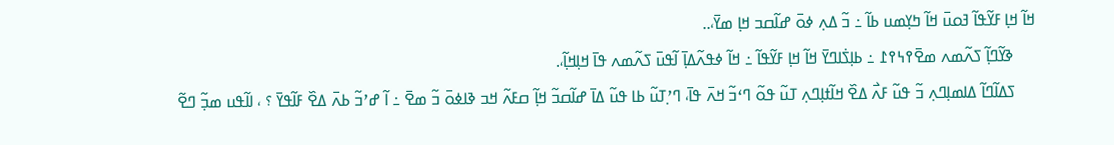ߞߊ߬ ߞߊ߲ ߓߌ߬ߟߊ߬ ߔߋߎ߫ ߞߊ߬ ߤߌ߲ߘߎ ߕߊ߬ ߸ ߏ߬ ߡߍ߲ ߦߋ߫ ߝߊ߬ߛߏ ߞߊ߲ ߘߌ߫،..
     ߢߌ߬ߣߊ߲߬ ߖߍ߬ߘߍ ߘߐ߫߉߆߉߁ ߸ ߕߊ߲ߖ߭ߊߣߌ߫ ߞߊ߬ ߞߊ߲ ߓߌ߬ߟߊ߬ ߸ ߞߊ߬ ߦߟߍ߬ߡߊ߲߫ ߊ߬ߟߎ߫ ߖߍ߬ߘߍ ߟߊ߫ ߞߊ߲ߞߊ߲߬،.
     ߖߡߊ߬ߣߊ߬ ߡߊߘߊ߲ߣߍ߲ ߏ߬ ߟߎ߬ ߓߍ߯ ߡߐ߰ ߞߊ߬ߙߊ߲ߣߍ߲ ߠߎ߬ ߟߋ߬ ߣߵߏ߬ ߞߍ߫ ߟߊ߫، ߣߴ߲ߠߎ߬ ߕߊ ߟߎ߬ ߡߊ߫ ߝߊ߬ߛߏ߬ ߞߊ߲߬ ߛߓߍ߬ ߞߏ ߢߊߦߋ߫ ߏ߬ ߘߐ߫ ߸ ߊ߬ ߝߴߏ߬ ߕߍ߫ ߡߐ߰ ߓߊ߬ߟߌ߫ ؟ ، ߊߊ߬ߟߎ ߘߏ߲߬ ߣߐ߬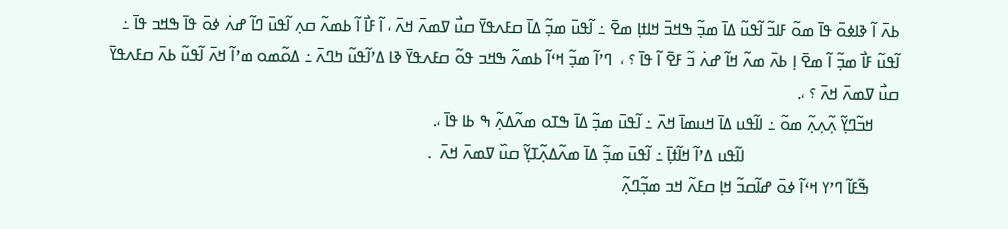ߕߍ߫ ߊ߬ ߢߊߦߋ߫ ߟߊ߫ ߘߋ߬ ߓߊߏ߬ ߊ߬ߟߎ߬ ߡߊ߫ ߘߏ߲߬ ߒߞߏ߫ ߞߊߙߊ߲ ߘߐ߫ ߸ ߊ߬ߟߎ߫ ߘߏ߲߬ ߡߊ߫ ߛߓߍߟߌ߫ ߛߎ߯ ߜߘߍ߫ ߞߍ߫ ، ߊ߬ ߓߊ߯ ߊ߬ ߕߘߍ߬ ߛߍ߲ ߊ߬ߟߎ߫ ߣߊ߬ ߝߍ߭ ߦߋ߫ ߟߊ߫ ߒߞߏ ߟߊ߫ ߸ ߊ߬ߟߎ߬ ߓߊ߯ ߘߏ߲߬ ߊ߬ ߘߐ߫ ߊ߲ ߕߍ߫ ߘߍ߬ ߞߊ߬ ߝߍ߭ ߏ߬ ߓߐ߫ ߊ߬ ߟߊ߫ ؟ ،  ߣߴߊ߬ ߘߏ߲߬ ߞߵߊ߬ ߕߘߍ߬ ߒߞߏ ߟߋ߬ ߛߓߍߟߌ߫ ߢߊ ߡߴߊ߬ߟߎ߬ ߤߣߍ߫ ߸ ߡߋ߬ߘߋ ߘߴߊ߬ ߞߍ߫ ߊ߬ߟߎ߬ ߕߍ߫ ߛߓߍߟߌ߫ ߛߎ߯ ߜߘߍ߫ ߞߍ߫ ؟ ،.
      ߞߏ߬ߣߌ߲߬ ߍ߲߬ߍ߲ߍ߲߬ ߘߋ߬ ߸ ߊߊ߬ߟߎ ߡߊ߫ ߞߎߘߊ߫ ߞߍ߫ ߸ ߊ߬ߟߎ߫ ߘߏ߲߬ ߡߊ߫ ߒߠߋ ߘߍ߬ߡߍ߲߬ ߒ ߕߊ ߟߊ߫ ،.
                                     ߊߊ߬ߟߎ ߡߴߊ߬ ߞߊ߬ߙߊ߲߫ ߸ ߊ߬ߟߎ߫ ߘߏ߲߬ ߡߊ߫ ߘߍ߬ߡߍ߲߬ߠߌ߲߬ ߛߎ߰ ߜߘߍ߫ ߞߍ߫  .
       ߒ߬ߓߊ߬ ߣߴߌ ߞߵߊ߬ ߦߋ߫ ߝߊ߬ߛߏ߬ ߞߊ߲ ߛߓߍ߬ ߞߏ ߘߏ߲߬ߣߍ߲߬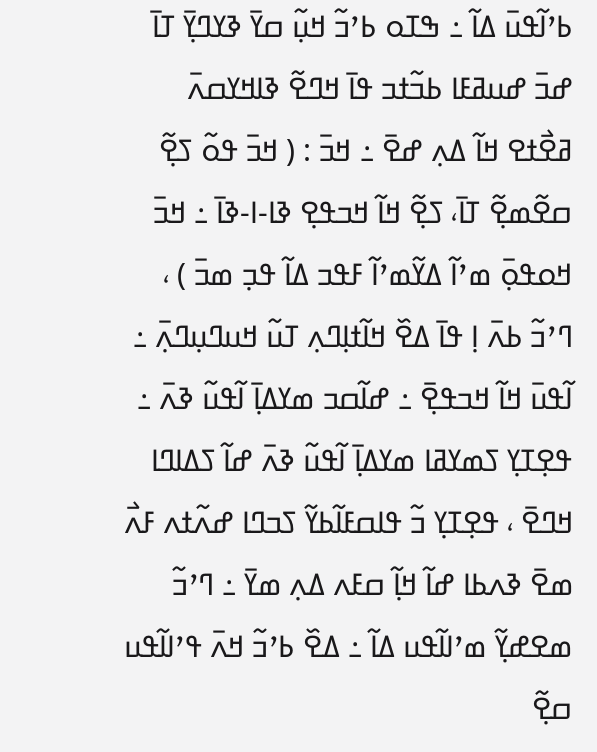ߕߴߊ߬ߟߎ߫ ߡߊ߬ ߸ ߒߠߋ ߕߴߏ߬ ߞߎ߲߬ ߛߌ߫ ߢߌߣߌ߲߫ ߠߊ߫ ߝߏ߫ ߝߎߥߓߊ ߕߏ߬ߙߏ ߟߊ߫ ߞߣߐ߬ ߢߊߞߌߛߍ߫ ߥߐ߯ߙߐ ߞߊ߬ ߡߍ߲ ߝߐ߫ ߸ ߞߏ߫ : ( ߞߏ߫ ߟߋ߬ ߖߐ߲߬ ߛߐ߬ߘߐ߲߬ ߠߊ߫، ߖߐ߲߬ ߞߊ߬ ߞߏߟߐ߲ ߢߊ-ߊ-ߢߊ߫ ߸ ߞߏ߫ ߞߋߟߋ߲߫ ߘߴߊ߬ ߡߌ߬ߘߴߊ߬ ߓߟߏ ߡߊ߬ ߟߏ߲ ߘߏ߫ ) ، ߣߴߏ߬ ߕߍ߫ ߊ߲ ߟߊ߫ ߡߐ߰ ߞߊ߬ߙߊ߲ߣߍ߲ ߠߎ߬ ߞߎߣߎ߲ߣߍ߲߫ ߸ ߊ߬ߟߎ߫ ߞߊ߬ ߞߏߟߐ߲߫ ߸ ߝߊ߬ߛߏ ߘߌߡߊ߲߫ ߊ߬ߟߎ߬ ߢߍ߫ ߸ ߟߐ߲ߠߌ߲ ߖߘߌߥߊ ߘߌߡߊ߲߫ ߊ߬ߟߎ߬ ߢߍ߫ ߝߊ߬ ߖߡߊߣߊ ߞߣߐ߫ ، ߟߐ߲ߠߌ߲ ߏ߬ ߟߊߛߓߊ߬ߕߌ߬ ߖߏߣߊ ߝߍ߬ߙߍ ߓߍ߯ ߘߐ߫ ߢߍߕߊ ߝߊ߬ ߞߊ߲߬ ߛߓߍ ߡߍ߲ ߘߌ߫ ߸ ߣߴߏ߬ ߘߐߝߌ߲߬ ߘߴߊߊ߬ߟߎ ߡߊ߬ ߸ ߡߐ߰ ߕߴߏ߬ ߞߍ߫ ߟߴߊߊ߬ߟߎ ߛߐ߲߬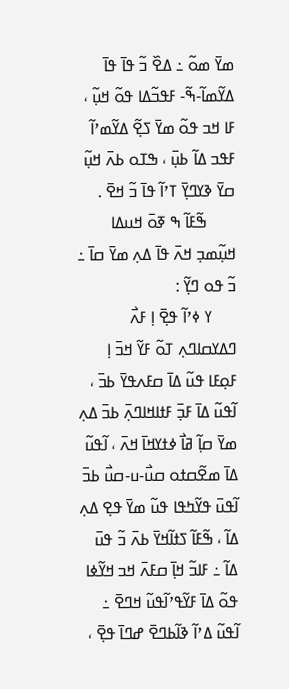ߘߌ߫ ߘߋ߬ ߸ ߡߐ߰ ߏ߬ ߟߊ߫ ߟߊ߫ ߡߌ߬ߘߊ߬-ߒ߬- ߓߟߏ߬ߡߊ ߟߋ߬ ߞߎ߲߬ ،  ߓߊ ߞߏ ߟߋ߬ ߘߌ߫ ߖߐ߲߬ ߡߌ߬ߘߴߊ߬ ߓߟߏ ߡߊ߬ ߕߎ߲߫ ، ߒߠߋ ߕߍ߫ ߞߎ߲߬ ߛߌ߫ ߢߌߣߌ߲߫ ߠߴߊ߬ ߟߊ߫ ߏ߬ ߞߐ߫ .
       ߒ߬ߓߊ߬ ߒ ߧߋ߫ ߞߎߡߊ ߞߎ߲߬ߘߏ߲ ߞߍ߫ ߟߊ߫ ߡߍ߲ ߘߌ߫ ߛߊ߫ ߸ ߏ߬ ߟߋ ߣߌ߲߬ :
      ߌ ߦߴߊ߬ ߟߐ߲߫ ߊ߲ ߓߍ߯ ߣߡߌߛߊߣߍ߲ ߠߋ߬ ߓߌ߬ ߞߏ߫ ߊ߲ ߓߋ߲ߓߊ ߟߎ߬ ߡߊ߫ ߛߓߍߟߌ߫ ߕߏ߫ ، ߊ߬ߟߎ߬ ߡߊ߫ ߓߏ߲߫ ߓߙߊߞߊߣߍ߲߫ ߕߏ߫ ߡߍ߲ ߘߌ߫ ߛߊ߲߬ ߥߊ߯ ߦߙߌߞߊ߫ ߞߍ߫ ، ߊ߬ߟߎ߬ ߡߊ߫ ߘߐ߬ߛߙߋ ߛߎ߯-ߎ-ߛߎ߯ ߕߏ߫ ߊ߬ߟߎ߫ ߟߌ߬ߤߟߊ ߟߎ߬ ߘߌ߫ ߟߐ߲ ߡߍ߲ ߡߊ߬ ، ߒ߬ߓߊ߬ ߖߙߊ߬ߞߌ߫ ߕߍ߫ ߏ߬ ߟߎ߫ ߡߊ߬ ߸ ߓߊߏ߬ ߞߊ߲߫ ߛߓߍ߫ ߞߏ ߞߌ߬ߦߊ ߟߋ߬ ߡߊ߫ ߓߌ߬ߟߴߊ߬ߟߎ߬ ߞߣߐ߫ ߸ ߊ߬ߟߎ߬ ߡߴߊ߬ ߢߊ߬ߕߣߐ߫ ߝߣߊ߫ ߟߐ߲߫ ،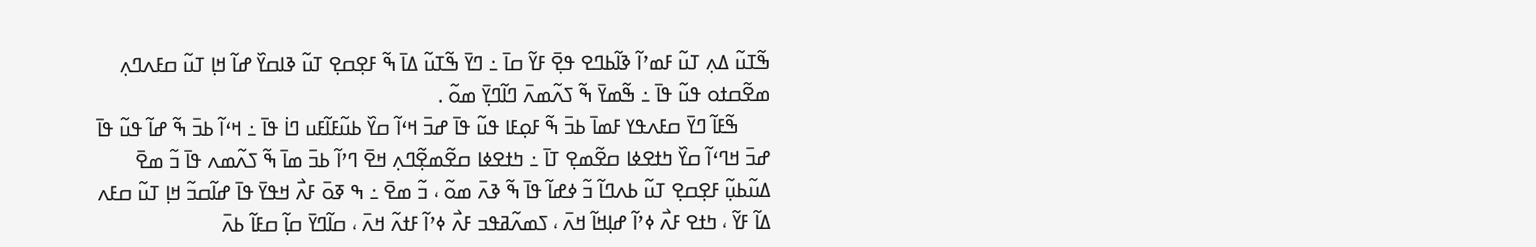ߒ߬ߠߎ߬ ߡߍ߲ ߠߎ߬ ߓߘߴߊ߬ ߢߊ߬ߕߣߐ ߟߐ߲߫ ߓߌ߬ ߛߊ߫ ߸ ߣߌ߫ ߒ߬ߠߎ߬ ߡߊ߫ ߒ߬ ߓߐ߲ߛߐ߲ ߠߎ߬ ߢߊߛߌ߰ ߝߊ߬ ߞߊ߲ ߠߎ߬ ߛߓߍߣߍ߲ ߘߐ߬ߛߙߋ ߟߎ߬ ߟߊ߫ ߸ ߒ߬ߘߌ߫ ߒ߬ ߖߍ߬ߘߍ߫ ߣߊ߬ߣߌ߲߫ ߘߋ߬ .
      ߒ߬ߓߊ߬ ߣߌ߫ ߛߓߍߟߌ ߓߘߊ߫ ߕߏ߫ ߒ߬ ߓߋ߲ߓߊ ߟߎ߬ ߟߊ߫ ߝߏ߫ ߞߵߊ߬ ߛߌ߰ ߕߎ߬ߓߊ߬ߓߎ ߣߊ߭ ߟߊ߫ ߸ ߞߵߊ߬ ߕߏ߫ ߒ߬ ߝߊ߬ ߟߎ߬ ߟߊ߫ ߝߏ߫ ߞߣߵߊ߬ ߛߌ߰ ߤߙߐߦߊ ߛߐ߬ߘߐ߲ ߠߊ߫ ߸ ߤߙߐߦߊ ߛߐ߬ߘߐ߲߬ߣߍ߲ ߞߐ߫ ߣߴߊ߬ ߕߏ߫ ߘߊ߫ ߒ߬ ߖߍ߬ߘߍ ߟߊ߫ ߏ߬ ߘߐ߫ ߡߎ߬ߕߎ߲߬ ߓߐ߲ߛߐ߲ ߠߎ߬ ߕߍߣߊ߬ ߏ߬ ߦߝߊ߬ ߟߊ߫ ߒ߬ ߢߍ߫ ߘߋ߬ ، ߏ߬ ߘߐ߫ ߸ ߒ ߧߋ߫ ߓߍ߯ ߞߟߌ߫ ߟߊ߫ ߝߊ߬ߛߏ߬ ߞߊ߲ ߠߎ߬ ߛߓߍ ߡߊ߬ ߓߌ߬ ، ߤߙߐ ߓߍ߯ ߦߴߊ߬ ߝߊ߲ߞߊ߬ ߞߍ߫ ، ߖߘߍ߬ߥߟߏ ߓߍ߯ ߦߴߊ߬ ߓߙߍ߬ ߞߍ߫ ، ߛߊ߬ߣߌ߫ ߛߊ߲߬ ߛߓߊ߬ ߕߍ߫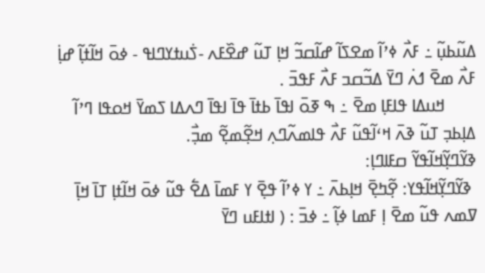ߡߎ߬ߕߎ߲߬ ߸ ߓߍ߯ ߦߴߊ߬ ߘߐߖߊ߬ ߝߊ߬ߛߏ߬ ߞߊ߲ ߠߎ߬ ߝߐ߰ߓߍ -ߖ߭ߎߙߌߣߊߟ - ߦߋ߫ ߞߊ߬ߙߊ߲߬ ߝߊ߲߭ ߓߍ߯ ߘߐ߫ ߗߍ߭ ߣߌ߫ ߡߏ߬ߛߏ ߓߍ߯ ߓߟߏ߫ .
       ߞߎߡߊ ߟߊߓߊ߲ ߘߐ߫ ߸ ߒ ߧߋ߫ ߊߟߊ߫ ߕߙߊ߫ ߟߊ߫ ߊߟߊ߫ ߣߍߡߊ ߖߘߌ߫ ߞߋߟߊ ߣߴߊ߬ ߡߊ߲ߕߏ߲ ߠߎ߬ ߢߍ߫ ߞߵߊ߬ߟߎ߬ ߓߍ߯ ߟߊߘߍ߬ߣߍ߲ ߞߐ߲߬ߘߐ߲߬ ߘߏ߲߯.
ߢߌ߬ߣߌ߲߬ߞߊ߬ߟߌ߬ ߛߓߊߣߊ߲:
 ߢߌ߬ߣߌ߲߬ߞߊ߬ߟߌ: ߐ߲߬ߤߐ߲߫ ߞߊ߲ߕߍ߫ ߸ ߌ ߦߴߊ߬ ߟߐ߲߫ ߌ ߓߘߊ߫ ߡߐ߱ ߟߎ߬ ߦߋ߫ ߞߊ߬ߙߊ߲ ߠߊ߫ ߞߊ߲߫ ߜߘߍ ߟߎ߬ ߘߐ߫ ߊ߲ ߓߘߊ ߦߊ߲߬ ߸ ߦߏ߫ : ( ߊߙߊߓߎ ߣߌ߫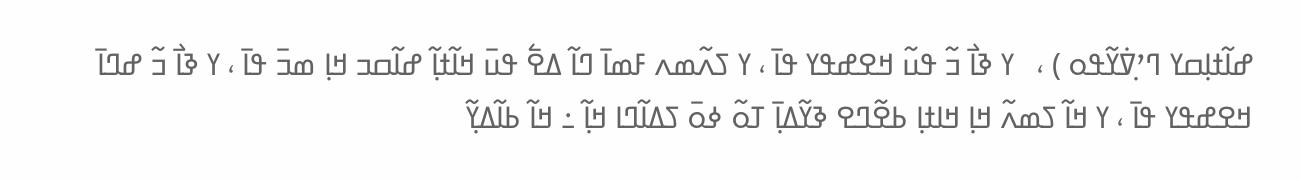ߝߊ߬ߙߊ߲ߛߌ ߣߴ߲ߜ߭ߌ߬ߟߋ ) ،   ߌ ߢߊ߯ ߏ߬ ߟߎ߬ ߞߐߝߟߌ ߟߊ߫ ، ߌ ߖߍ߬ߘߍ ߓߘߊ߫ ߣߊ߬ ߡߐ߱ ߟߎ߫ ߞߊ߬ߙߊ߲߬ ߝߊ߬ߛߏ ߞߊ߲ ߘߏ߫ ߟߊ߫ ، ߌ ߢߊ߯ ߏ߬ ߝߣߊ߫ ߞߐߝߟߌ ߟߊ߫ ، ߌ ߞߊ߬ ߖߘߍ߬ ߞߊ߲ ߞߊߙߊ߲ ߕߐ߬ߣߐ ߢߌ߬ߡߊ߲߫ ߠߋ߬ ߦߋ߫ ߖߡߊ߬ߣߊ ߞߊ߲߬ ߸ ߞߊ߬ ߕߊ߬ߡߌ߲߬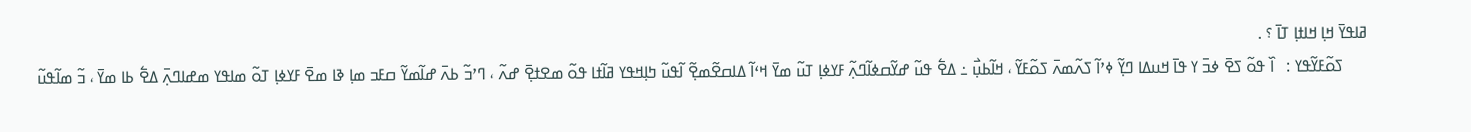ߥߊߟߌ߫ ߞߊ߲ ߞߊߙߊ߲ ߠߊ߫ ؟ .
      ߖߋ߬ߓߌ߬ߟߌ :   ߊ߰ ߟߋ߬ ߖߐ߫ ߦߏ߫ ߌ ߟߊ߫ ߞߎߡߊ ߣߌ߲߬ ߦߴߊ߬ ߖߍ߬ߘߍ߫ ߖߋ߬ߓߌ߬ ، ߞߊ߬ߕߎ߲߯ ߸ ߡߐ߱ ߟߎ߬ ߝߌ߬ߛߦߊ߬ߣߍ߲߬ ߓߌߦߊ߲ ߠߎ߬ ߘߌ߫ ߞߵߊ߬ ߡߊߛߐ߬ߘߐ߲߬ ߊ߬ߟߎ߬ ߤߊ߲ߞߟߌ ߥߊ߬ߙߊ ߟߋ߬ ߘߐߙߐ߲߫ ߝߍ߬ ، ߣߴߏ߬ ߕߍ߫ ߝߊ߬ߘߌ߬ ߛߓߏ ߘߊ߲ ߢߊ ߘߐ߫ ߓߌߦߊ߲ ߠߋ߬ ߘߊߟߌ ߘߝߊߣߍ߲߫ ߡߐ߱ ߕߊ ߘߌ߫ ، ߏ߬ ߘߊ߬ߟߎ߬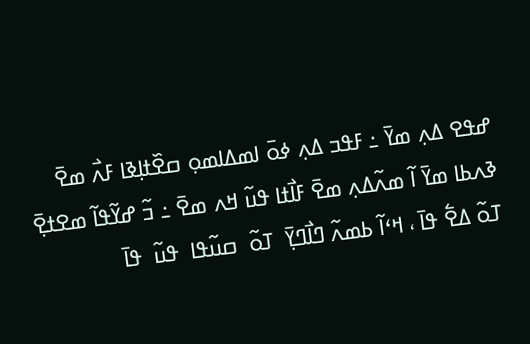ߝߟߐ ߡߍ߲ ߘߌ߫ ߸ ߓߟߏ ߡߍ߲ ߦߋ߫ ߊߘߡߊߘߋ߲ ߛߐ߰ߙߊ߲ߢߊ ߓߍ߯ ߘߐ߫ ߢߍߕߊ ߘߌ߫ ߊ߬ ߘߍ߬ߡߍ߲ ߘߐ߫ ߓߊ߯ߙߊ ߟߎ߬ ߞߍ ߘߐ߫ ߸ ߏ߬ ߝߌ߬ߟߊ߬ ߘߐߙߐ߲߫ ߠߋ߬ ߡߐ߱ ߟߊ߫ ، ߞߵߊ߬ ߕߘߍ߬ ߣߊ߯ߣߌ߲߫  ߠߋ߬  ߛߎ߬ߟߊ  ߟߎ߬  ߟߊ߫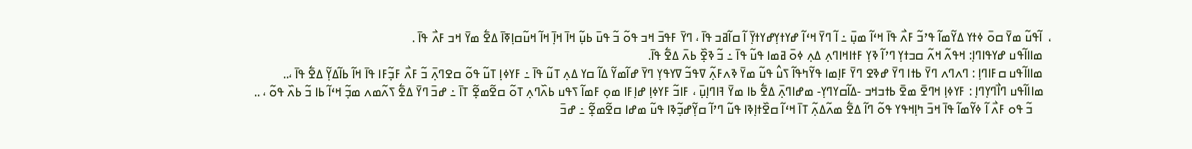،  ߊ߬ߟߎ߬ ߘߌ߫ ߛߋ߫ ߦߙߌ ߡߌ߬ߘߊ߬ ߟߴߏ߬ ߓߍ߯ ߟߊ߫ ߞߵߊ߬ ߘߎ߲߫ ߸ ߊ߬ ߣߌ߫ ߞߵߊ߬ ߝߌߙߌ߲ߝߌߙߌ߲߫ ߊ߬ ߛߊ߬ߥߏ ߟߊ߫ ، ߣߌ߫ ߓߟߏ߫ ߞߏ ߟߋ߬ ߏ߬ ߟߎ߫ ߕߎ߲߬ ߞߊ߫ ߞߊ߲߫ ߞߊ߬ ߞߎ߬ߛߊ߲ߧߊ߫ ߡߐ߱ ߘߌ߫ ߞߏ ߓߍ߯ ߟߊ߫ .
   ߘߊߊߊ߬ߟߎ ߝߌߟߊߣߊ߲: ߞߟߍ߬ ߞߍ߬ ߛߏߙߌ߲ ߣߴߊ߬ ߢߌ߲ ߓߙߊߞߊߣߍ߲ ߡߍ߲ ߦߋ߫ ߥߘߊ ߟߎ߬ ߟߊ߫ ߸ ߏ߬ ߢߐ߲߰ ߕߍ߫ ߡߐ߱ ߟߊ߫.
   ߘߊߊߊ߬ߟߎ ߛߓߊߣߊ߲ : ߣߍߣߍ ߣߌ߫ ߕߙߊ ߣߌ߫ ߝߢߐ ߣߌ߫ ߓߊ߲ߘߊ ߟߌ߬ߤߟߊ߬ ߖߎ߮ ߟߎ߬ ߘߌ߫ ߢߍߓߍ߲߬ ߜߟߏ߬ ߜߌߟߌ߲ ߣߌ߫ ߝߊ߬ߘߌ߬ ߡߊ߬ ߛߌ ߡߍ߲ ߠߎ߬ ߟߊ߫ ߸ ߓߌߦߊ߲ ߠߎ߬ ߟߋ߬ ߛߐߣߍ߲߫ ߏ߬ ߓߍ߯ ߓߏ߲߬ߓߊ ߟߊ߫ ߞߊ߬ ߕߊ߬ߡߌ߲߬ ߡߐ߱ ߟߊ߫ ،..
   ߘߊߊߊ߬ߟߎ ߣߊ߯ߣߌ߲ߣߊ߲ : ߓߌߦߊ߲ ߞߣߐ߫ ߘߐ߫ ߕߙߏߞߏ -ߡߊ߬ߛߌߣߌ߲- ߘߝߊߣߍ߲߫ ߡߐ߱ ߕߊ ߘߌ߫ ߔߊߣߊ߲ߎ߲߫ ، ߓߊߏ߬ ߓߌߦߊ߲ ߝߊ߲ߓߊ ߘߋ߲ ߓߘߊ߬ ߖߟߎ ߕߍ߰ߣߍ߲ ߠߋ߬ ߛߐ߬ߘߐ߲߬ ߠߊ߫ ߸ ߝߏ߫ ߣߌ߫ ߡߐ߱ ߖߍ߬ߘߍ ߘߏ߲߬ ߞߵߊ߬ ߕߊ ߏ߬ ߕߍ߰ ߟߋ߬ ، ..
      ߏ߬ ߟߋ ߓߍ߯ ߊ߬ ߦߌ߬ߘߊ߬ ߟߊ߫ ߞߏ߫ ߤߊ߲ߞߟߌ ߟߋ߬ ߣߊ߬ ߡߐ߱ ߘߍ߬ߡߍ߲߬ ߠߊ߫ ߞߵߊ߬ ߛߐ߰ߙߊ߲ߢߊ ߟߎ߬ ߣߴߊ߬ ߛߌ߲߬ߝߏ߲߬ߢߊ ߟߎ߬ ߘߝߊ ߛߐ߬ߘߐ߲߬ ߸ ߝߏ߫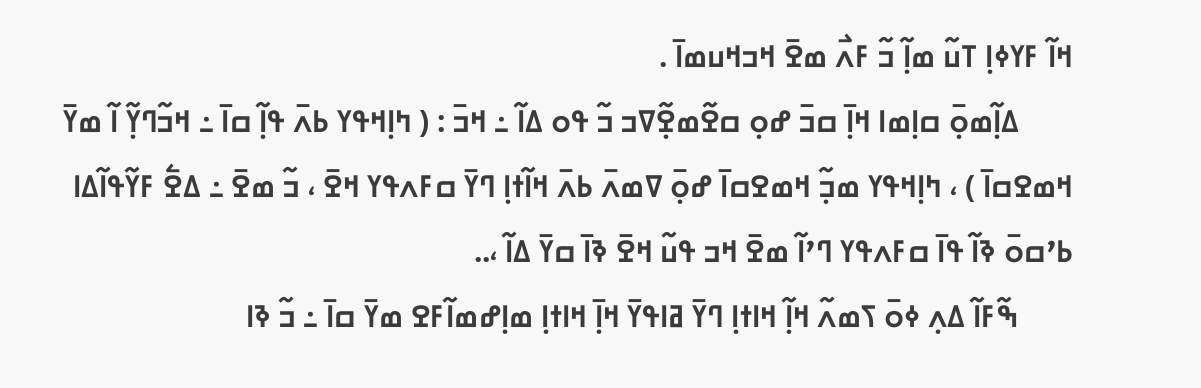ߞߊ߬ ߓߌߦߊ߲ ߠߎ߬ ߘߊ߲߬ ߏ߬ ߓߍ߯ ߘߐ߫ ߞߏߞߎߘߊ߫ .
       ߡߊ߲߬ߘߋ߲߫ ߛߊ߲ߘߊ ߞߊ߲߫ ߛߏ߫ ߝߋ߲ ߛߐ߬ߘߐ߲߬ߜߏ ߏ߬ ߟߋ ߡߊ߬ ߸ ߞߏ߫ : ( ߤߊ߲ߞߟߌ ߕߍ߫ ߟߊ߲߬ ߛߊ߫ ߸ ߞߏ߬ߣߌ߲߬ ߊ߬ ߘߌ߫ ߞߘߐߛߊ߫ ) ، ߤߊ߲ߞߟߌ ߘߏ߲߬ ߞߘߐߛߊ߫ ߝߋ߲߫ ߜߘߍ߫ ߕߍ߫ ߞߊ߬ߙߊ߲ ߣߌ߫ ߛߓߍߟߌ ߞߐ߫ ، ߏ߬ ߘߐ߫ ߸ ߡߐ߱ ߓߌ߬ߟߊ߬ߡߊ ߕߴߛߋ߫ ߢߊ߬ ߟߊ߫ ߛߓߍߟߌ ߣߴߊ߬ ߘߐ߫ ߞߏ ߟߎ߬ ߞߐ߫ ߢߊ߫ ߛߌ߫ ߡߊ߬ ،..
       ߒ߬ߓߊ߬ ߡߍ߲ ߦߋ߫ ߖߘߍ߬ ߞߊ߲߬ ߞߊߙߊ߲ ߣߌ߫ ߥߊߟߌ߫ ߞߊ߲߫ ߞߊߙߊ߲ ߘߊ߲ߝߘߊ߬ߓߐ ߘߌ߫ ߛߊ߫ ߸ ߏ߬ ߢߊ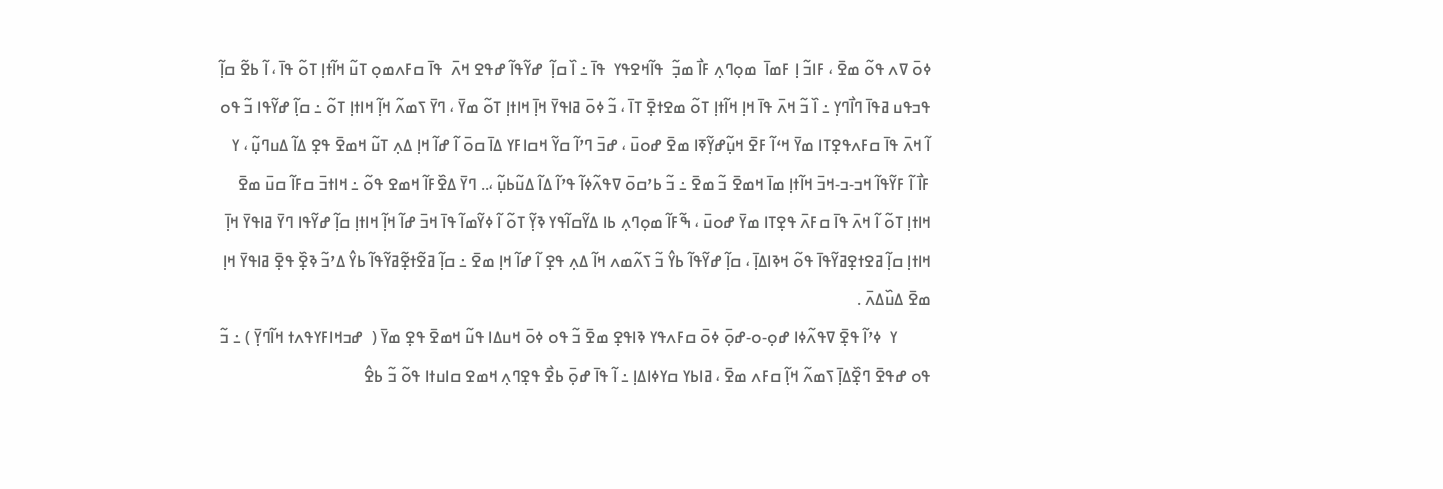ߦߋ߫ ߜߍ ߟߋ߬ ߘߐ߫ ، ߓߊߏ߬ ߊ߲ ߓߘߊ߫  ߘߋ߲ߣߍ߲ ߓߊ߯ ߘߏ߲߬  ߟߊ߬ߞߐߟߌ  ߟߊ߫ ߸ ߊ߰ ߛߊ߲߬  ߝߌ߬ߟߊ߬ ߝߟߐ ߞߍ߫  ߟߊ߫ ߛߓߍߘߋ߲ ߠߎ߬ ߞߊ߬ߙߊ߲ ߠߋ߬ ߟߊ߫ ، ߊ߬ ߕߐ߬ ߛߊ߲߬ ߟߏߟߎ ߥߟߊ߫ ߣߊ߯ߣߌ߲ ߸ ߊ߰ ߏ߬ ߞߍ߫ ߟߊ߫ ߞߊ߲ ߞߊ߬ߙߊ߲ ߠߋ߬ ߘߐߙߐ߲߫ ߠߊ߫ ، ߏ߬ ߦߋ߫ ߥߊߟߌ߫ ߞߊ߲߫ ߞߊߙߊ߲ ߠߋ߬ ߘߌ߫ ، ߣߌ߫ ߖߘߍ߬ ߞߊ߲߬ ߞߊߙߊ߲ ߠߋ߬ ߸ ߛߊ߲߬ ߝߌ߬ߟߊ ߏ߬ ߟߋ ߊ߬ ߞߍ߫ ߟߊ߫ ߛߓߍߟߐ߲ߠߊ ߘߌ߫ ߞߵߊ߬ ߓߐ߫ ߞߎ߲߬ߝߌ߲߬ߧߊ ߘߐ߫ ߝߋߎ߫ ، ߝߏ߫ ߣߴߊ߬ ߛߌ߬ ߞߛߊߓߌ ߡߊ߫ ߛߋ߫ ߊ߬ ߝߊ߬ ߞߊ߲ ߡߍ߲ ߠߎ߬ ߞߘߐ߫ ߟߐ߲ ߡߊ߬ ߡߎߣߎ߲߬ ، ߌ ߓߊ߯ ߊ߬ ߓߌ߬ߟߊ߬ ߞߏ-ߏ-ߞߏ߫ ߞߊ߬ߙߊ߲ ߘߊ߫ ߞߘߐ߫ ߏ߬ ߘߐ߫ ߸ ߏ߬ ߕߴߛߋ߫ ߜߟߍ߬ߦߊ߬ ߟߴߊ߬ ߡߊ߬ ߡߎ߬ߕߎ߲߬ ،.. ߣߌ߫ ߡߐ߰ߓߊ߬ ߞߘߐ ߟߋ߬ ߸ ߞߊߙߏ߫ ߛߓߊ߬ ߛߎ߫ ߘߐ߫ ߞߊߙߊ߲ ߠߋ߬ ߊ߬ ߞߍ߫ ߟߊ߫ ߛߓߍ߫ ߟߐ߲ߠߊ ߘߌ߫ ߝߋߎ߫ ، ߒ߬ߓߊ߬ ߘߋ߲ߣߍ߲ ߕߊ ߡߌ߬ߛߊ߬ߟߌ ߢߌ߲߬ ߠߋ߬ ߊ߬ ߦߌ߬ߘߊ߬ ߟߊ߫ ߞߏ߫ ߝߊ߬ ߞߊ߲߬ ߞߊߙߊ߲ ߛߊ߲߬ ߝߌ߬ߟߊ ߣߌ߫ ߥߊߟߌ߫ ߞߊ߲߫ ߞߊߙߊ߲ ߛߊ߲߬ ߥߐߙߐ߲ߥߌ߬ߟߊ߫ ߟߋ߬ ߞߢߊߡߊ߲߫ ، ߛߊ߲߬ ߝߌ߬ߟߊ߬ ߕߌ߮ ߏ߬ ߖߍ߬ߘߍ ߞߊ߬ ߡߍ߲ ߟߐ߲ ߊ߬ ߝߊ߬ ߞߊ߲ ߘߐ߫ ߸ ߛߊ߲߬ ߥߐ߬ߙߐ߲߬ߥߌ߬ߟߊ߬ ߕߌ߮ ߡߴߏ߬ ߢߐ߲߰ ߟߐ߲߫ ߥߊߟߌ߫ ߞߊ߲ ߘߐ߫ ߡߎ߰ߡߍ߫ .
        ߌ  ߦߴߊ߬ ߟߐ߲߫ ߜߟߍ߬ߦߊ ߝߋ߲-ߋ-ߝߋ߲߫ ߦߋ߫ ߛߓߍߟߌ ߢߊߟߐ߲ ߘߐ߫ ߏ߬ ߟߋ ߦߋ߫ ߞߎߡߊ ߟߎ߬ ߞߘߐ߫ ߟߐ߲ ߘߌ߫ (  ߝߏߞߊߓߌߟߍߙ ߞߊ߬ߣߌ߲߫ ) ߸ ߏ߬ ߟߋ ߝߟߐ߫ ߣߐ߲߰ߡߊ߲߫ ߖߘߍ߬ ߞߊ߲߬ ߛߓߍ ߘߐ߫ ، ߥߊߕߌ ߛߌߦߊߡߊ߲ ߸ ߊ߬ ߟߊ߫ ߝߋ߲߫ ߕߐ߯ ߟߐ߲ߣߍ߲ ߞߘߐ ߛߊߎߙߊ ߟߋ߬ ߏ߬ ߕߐ߮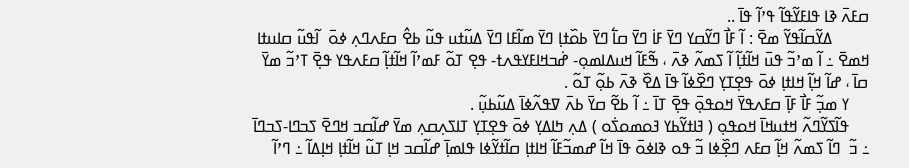ߛߓߍ߫ ߢߊ ߟߊߓߌ߬ߟߊ߬ ߟߴߊ߬ ߟߊ߫ ..
         ߡߌ߬ߛߊ߬ߟߌ߬ ߘߐ߫ : ߊ߬ ߓߊ߯ ߣߌ߬ߛߌ ߣߌ߫ ߓߊ߭ ߣߌ߫ ߛߊ߱ ߣߌ߫ ߕߋ߰ߙߊ߲ ߣߌ߫ ߘߊ߬ߓߊ ߣߌ߫ ߡߎ߬ߙߎ ߟߎ߬ ߕߐ߮ ߛߓߍߣߍ߲ ߦߋ߫  ߊ߬ߟߎ߬ ߛߊߎߙߊ ߞߘߐ߫ ߸ ߊ߬ ߘߴߏ߬ ߟߎ߫ ߞߊ߬ߙߊ߲߬ ߊ߬ ߖߘߍ߬ ߢߍ߫ ، ߒ߬ߓߊ߬ ߞߎߡߊߘߋ߲- ߝ߭ߏߞߊߓߌߟߍߙ- ߟߐ߲ ߠߋ߬ ߓߘߴߊ߬ ߞߊ߬ߙߊ߲߬ ߛߓߍߟߌ ߟߐ߲߫ ߠߴߏ߬ ߘߌ߫ ߛߊ߫ ، ߝߊ߬ ߞߊ߲߬ ߞߊߙߊ߲ ߦߋ߫ ߟߐ߲ߠߌ߲ ߣߐ߰ߦߊ߬ ߟߊ߫ ߡߐ߰ ߢߍ߫ ߕߋ߲߬ ߠߋ߬ .
     ߌ ߘߏ߲߬ ߓߊ߯ ߓߊ߲߫ ߛߓߍߟߌ߫ ߞߋߟߋ߲߫ ߟߐ߲߫ ߠߊ߫ ߸ ߊ߬ ߕߐ߬ ߛߌ߫ ߕߍ߫ ߜߟߍ߬ߦߊ߫ ߡߎ߬ߕߎ߲߬ .
     ߟߊ߬ߖߌ߬ߣߍ߬ ߞߙߎߞߊ߫ ߞߋߟߋ߲ ( ߔߊߙߌ߬ߕߌ ߔߋߘߋߖ߭ߋ ) ߡߍ߲ ߤߊߡߌ߲ ߦߋ߫ ߟߐ߲ߠߌ߲ ߠߊߖߍ߲ߛߍ߲ ߘߌ߫ ߝߊ߬ߛߏ ߞߣߐ߫ ߖߏߣߊ-ߖߏߣߊ߫ ߸ ߏ߬  ߣߊ߬ ߖߘߍ߬ ߞߊ߲߬ ߛߓߍ ߣߐ߲߰ߦߊ ߏ߬ ߟߋ ߢߊߦߋ߫ ߟߊ߫ ߞߊ߬ ߝߘߏ߬ߓߊ߬ ߞߊߙߊ߲ ߛߊ߬ߙߌ߬ߦߊ ߟߊߘߊ߲߫ ߝߊ߬ߛߏ ߞߊ߲ ߠߎ߬ ߞߊ߬ߙߊ߲ ߞߊ߲ߡߊ߬ ߸ ߣߴߊ߬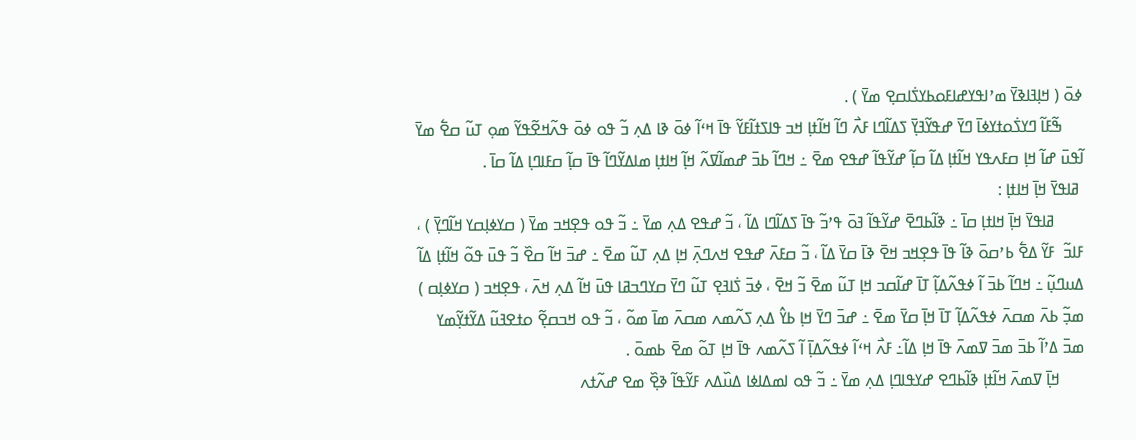ߦߋ߫ ( ߞߊ߲ߔߊߢߌ߫ ߘߴߊߟߌߝߊߓߋߕߌߖ߭ߊߛߐ߲ ߘߌ߫ ) .
     ߒ߬ߓߊ߬ ߣߌߖ߭ߋߙߌߦߊ߫ ߣߌ߫ ߝߟߌ߬ߔߌ߲߫ ߖߡߊ߬ߣߊ ߓߍ߯ ߣߊ߬ ߞߊ߬ߙߊ߲ ߞߏ ߟߊߖߙߊ߬ߓߌ߬ ߟߊ߫ ߞߵߊ߬ ߦߋ߫ ߢߊ ߡߍ߲ ߏ߬ ߟߋ ߦߋ߫ ߟߍ߬ߞߐ߬ߟߌ߬ ߘߋ߲ ߠߎ߬ ߛߐ߱ ߘߌ߫ ߊ߬ߟߎ߫ ߝߊ߬ ߞߊ߲ ߛߓߍߟߌ ߞߊ߬ߙߊ߲ ߡߊ߬ ߛߊ߲߬ ߝߌ߬ߟߊ߬ ߝߟߐ ߘߐ߫ ߸ ߞߣߊ߬ ߕߏ߫ ߝߘߊ߬ߜߍ߬ ߞߊ߲߬ ߞߊߙߊ߲ ߘߊߡߌ߬ߣߊ߬ ߟߊ߫ ߛߊ߲߬ ߛߓߊߣߊ߲ ߡߊ߬ ߛߊ߫ .
 ߥߊߟߌ߫ ߞߊ߲߫ ߞߊߙߊ߲ :
       ߥߊߟߌ߫ ߞߊ߲߫ ߞߊߙߊ߲ ߛߊ߫ ߸ ߢߊ߬ߕߣߐ߫ ߝߌ߬ߟߊ߬ ߔߋ߫ ߟߴߏ߬ ߟߊ߫ ߖߡߊ߬ߣߊ ߡߊ߬ ، ߏ߬ ߝߟߐ ߡߍ߲ ߘߌ߫ ߸ ߏ߬ ߟߋ ߟߐ߲ߞߏ ߘߌ߫ ( ߛߌߦߊ߲ߛߌ ߞߊ߬ߣߌ߲߫ ) ، ߓߊߏ߬  ߓߌ߬ ߡߐ߱ ߕߴߛߋ߫ ߢߊ߬ ߟߊ߫ ߟߐ߲ߞߏ ߞߐ߫ ߢߊ߫ ߛߌ߫ ߡߊ߬ ، ߏ߬ ߛߓߍ߫ ߝߟߐ ߞߍߣߍ߲߫ ߞߊ߲ ߡߍ߲ ߠߎ߬ ߘߐ߫ ߸ ߝߏ߫ ߞߊ߬ ߛߐ߰ ߏ߬ ߟߎ߫ ߟߋ߬ ߞߊ߬ߙߊ߲ ߡߊ߬ ߡߎߣߎ߲߬ ߸ ߞߣߊ߬ ߕߏ߫ ߊ߬ ߦߟߍ߬ߡߊ߲߬ ߠߊ߫ ߝߊ߬ߛߏ ߞߊ߲ ߠߎ߬ ߘߐ߫ ߏ߬ ߞߐ߫ ، ߦߏ߫ ߖ߭ߊߔߐ߲ ߠߎ߬ ߣߌ߫ ߛߌߣߏߥߊ ߟߎ߫ ߞߊ߬ ߡߍ߲ ߞߍ߫ ، ߟߐ߲ߞߏ ( ߛߌߦߊ߲ߛ ) ߘߏ߲߬ ߕߍ߫ ߘߛߍ߫ ߦߟߍ߬ߡߊ߲߬ ߠߊ߫ ߞߊ߲߫ ߛߌ߫ ߘߐ߫ ߸ ߝߏ߫ ߣߌ߫ ߞߊ߲ ߕߌ߮ ߡߍ߲ ߖߍ߬ߘߍ ߘߛߍ߫ ߘߊ߫ ߘߋ߬ ، ߏ߬ ߟߋ ߞߏߛߐ߲߬ ߋߙߐߔߎ߬ ߡߌ߬ߙߌ߲߬ߘߌ ߘߏ߫ ߡߴߊ߬ ߕߏ߫ ߘߏ߫ ߜߘߍ߫ ߟߊ߫ ߞߊ߲ ߡߊ߬߸ ߓߍ߯ ߞߵߊ߬ ߦߟߍ߬ߡߊ߲߫ ߊ߬ ߖߍ߬ߘߍ ߟߊ߫ ߞߊ߲ ߠߋ߬ ߘߐ߫ ߕߘߋ߫ .
      ߞߊ߲߫ ߜߘߍ߫ ߞߊ߬ߙߊ߲ ߢߊ߬ߕߣߐ ߝߌߟߊߣߊ߲ ߡߍ߲ ߘߌ߫ ߸ ߏ߬ ߟߋ ߊߘߡߊߦߊ ߡߎ߰ߡߍ ߓߌ߬ߟߊ߬ ߢߐ߲߰ ߘߐ ߝߍ߬ߙߍ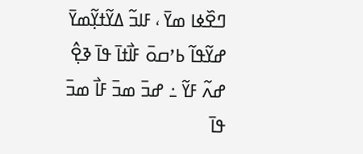ߣߐ߰ߦߊ ߘߌ߫ ، ߓߊߏ߬ ߡߌ߬ߙߌ߲߬ߘߌ߫ ߝߌ߬ߟߊ߬ ߕߴߛߋ߫ ߓߊ߯ߙߊ߫ ߟߊ߫ ߢߐ߲߮ ߝߍ߬ ߓߌ߬ ߸ ߝߏ߫ ߘߏ߫ ߓߊ߯ ߘߏ߫ ߟߊ߫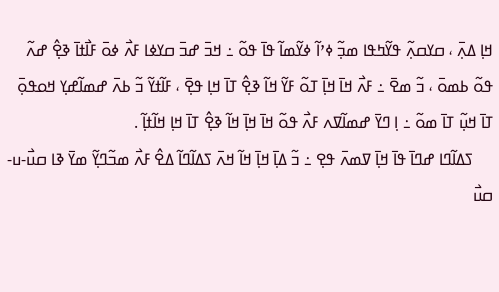ߞߊ߲ ߡߍ߲߫ ، ߛߌߛߍ߲߬ ߟߌ߬ߤߟߊ ߘߏ߲߬ ߦߴߊ߬ ߦߌ߬ߘߊ߬ ߟߊ߫ ߟߋ߬ ߸ ߞߏ߫ ߝߏ߫ ߛߌߦߊ ߓߍ߯ ߦߋ߫ ߓߊ߯ߙߊ߫ ߢߐ߲߮ ߝߍ߬ ߟߋ߬ ߕߘߋ߫ ، ߏ߬ ߘߐ߫ ߸ ߓߍ߯ ߞߊ߫ ߞߊ߲߫ ߠߋ߬ ߓߌ߬ ߞߊ߬ ߢߐ߲߮ ߠߊ߫ ߞߊ߲ ߟߐ߲߫ ، ߓߊ߬ߙߌ߬ ߏ߬ ߕߍ߫ ߝߘߊ߬ߝߌ߲ ߞߋߟߋ߲߫ ߠߊ߫ ߞߎ߲߬ ߠߊ߫ ߘߋ߬ ߸ ߊ߲ ߣߌ߫ ߝߘߊ߬ߜߍ ߓߍ߯ ߟߋ߬ ߞߊ߫ ߞߊ߲߫ ߞߊ߬ ߢߐ߲߮ ߠߊ߫ ߞߊ߲ ߞߊ߬ߙߊ߲߬ .
     ߖߡߊ߬ߣߊ ߝߣߊ߫ ߟߊ߫ ߞߊ߲߫ ߜߘߍ߫ ߟߐ߲ ߸ ߏ߬ ߡߊ߲߫ ߞߊ߲߫ ߞߊ߬ ߞߍ߫ ߖߡߊ߬ߣߊ߬ ߡߐ߮ ߓߍ߯ ߘߏ߬ߣߌ߲߬ ߘߌ߫ ߢߊ ߛߎ߯-ߎ-ߛߎ߯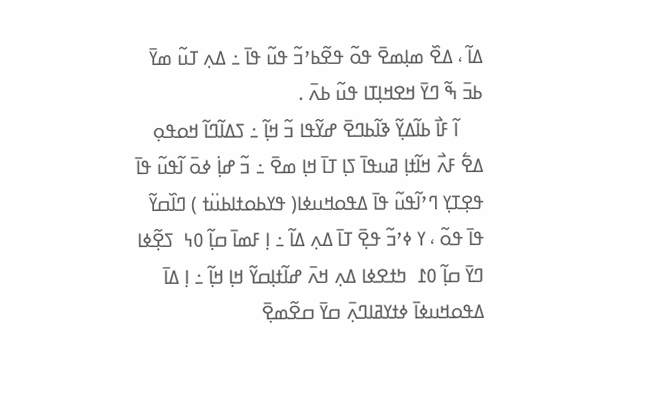ߡߊ߬ ، ߡߐ߰ ߘߊ߲ߘߐ߫ ߟߋ߬ ߟߐ߬ߕߴߏ߬ ߟߎ߬ ߟߊ߫ ߸ ߡߍ߲ ߠߎ߬ ߘߌ߫ ߕߏ߫ ߒ߬ ߣߌ߫ ߞߐߞߊ߲ߠߊ ߟߎ߬ ߕߍ߫ .
     ߊ߬ ߓߊ߯ ߕߊ߬ߡߌ߲߬ ߢߊ߬ߕߣߐ߫ ߝߌ߬ߟߊ ߏ߬ ߞߊ߲߬ ߸ ߖߡߊ߬ߣߊ߬ ߞߋߟߋ߲ ߡߐ߱ ߓߍ߯ ߞߊ߬ߙߊ߲ ߥߎߟߊ߫ ߖߊ߲ ߠߊ߫ ߞߊ߲ ߘߐ߫ ߸ ߏ߬ ߝߊ߲߭ ߦߋ߫ ߊ߬ߟߎ߬ ߟߊ߫ ߟߐ߲ߠߌ߲ ߣߴߊ߬ߟߎ߬ ߟߊ߫ ߡߟߋߞߎߦߊ( ߟߌߕߋߙߊߕߎ߳ߙ ) ߣߊ߰ߛߌ߬ ߟߊ߫ ߟߋ߬ ، ߌ ߦߴߏ߬ ߟߐ߲߫ ߠߊ߫ ߡߍ߲ ߡߊ߬ ߸ ߊ߲ ߓߘߊ߫ ߛߊ߲߬ ߀߆  ߖߐ߲߬ߦߊ ߣߌ߫ ߛߊ߲߬ ߀߁  ߤߙߐߦߊ ߡߍ߲ ߞߍ߫ ߝߊ߬ߙߊ߲ߛߌ߬ ߞߊ߲ ߞߊ߲߬ ߸ ߊ߲ ߡߊ߫ ߡߟߋߞߎߦߊ߫ ߦߙߌߥߊߣߍ߲߫ ߛߌ߫ ߛߐ߬ߘߐ߲߫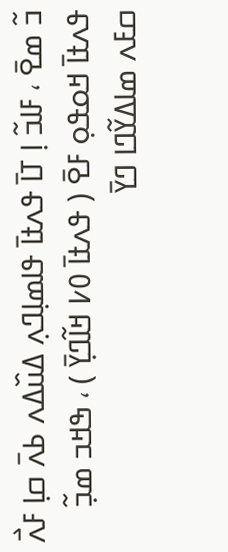ߏ߬ ߘߐ߫ ، ߓߊߏ߬ ߊ߲ ߠߊ߫ ߟߍߙߊ߫ ߟߊߘߊ߲ߣߍ߲ ߡߎ߰ߡߍ ߕߍ߫ ߛߊ߲ ߓߍ߯ ߟߍߙߊ߫ ߞߋߟߋ߲ ߓߐ߫ ( ߟߍߙߊ߫ ߀߇ ߞߊ߬ߣߌ߲߫ ) ، ߒߞߏ ߘߏ߲߬ ߛߓߍ ߘߊߡߌ߬ߣߊ ߣߌ߫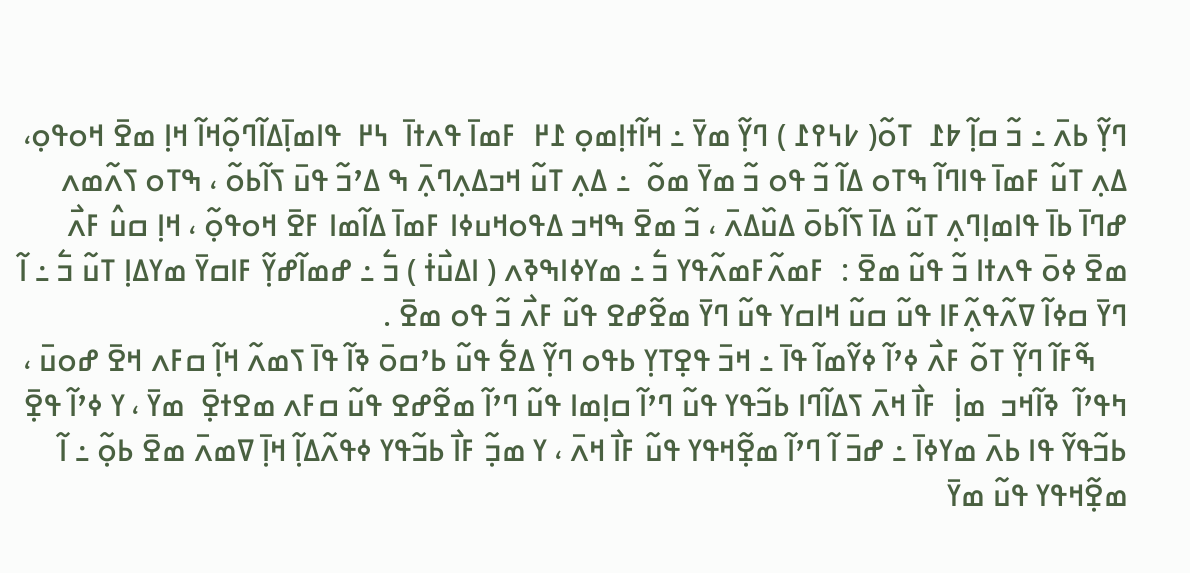ߣߌ߲߬ ߕߍ߫ ߸ ߏ߬ ߛߊ߲߬ ߈߁  ߠߋ߬( ߇߆߉߁ ) ߣߌ߲߬ ߘߌ߫ ߸ ߞߊ߬ߙߊ߲ߘߋ߲ ߁߂  ߓߘߊ߫ ߟߍߙߊ߫  ߆߂  ߟߊߘߊ߲߫ߡߊ߬ߣߋ߲߬ߞߊ߬ ߞߊ߲ ߘߐ߫ ߞߋߟߋ߲، ߡߍ߲ ߠߎ߬ ߓߘߊ߫ ߟߊߣߊ߬ ߒߠߋ ߡߊ߬ ߏ߬ ߟߋ ߏ߬ ߘߌ߫ ߘߋ߬  ߸ ߡߍ߲ ߠߎ߬ ߞߏߡߍ߲ߣߍ߲߫ ߒ ߡߴߏ߬ ߟߎ߫ ߖߊ߬ߕߋ߬ ، ߒߠߋ ߖߍ߬ߘߍ ߝߣߊ߫ ߕߊ߫ ߟߊߘߊ߲ߣߍ߲ ߠߎ߬ ߡߊ߫ ߖߊ߬ߕߋ߫ ߡߎ߰ߡߍ߫ ، ߏ߬ ߘߐ߫ ߒߞߏ ߡߟߋߞߎߦߊ ߓߘߊ߫ ߡߊ߬ߘߊ ߓߐ߫ ߞߋߟߋ߲߬ ، ߞߊ߲ ߛߎ߮ ߓߍ߯ ߘߐ߫ ߦߋ߫ ߟߍߙߊ ߏ߬ ߟߎ߬ ߘߐ߫ :  ߓߘߍ߬ߓߘߍ߬ߟߌ ߏ߱ ߸ ߘߌߦߊߒߢߍ ( ߊߡߎ߯ߙ߭ ) ߏ߱ ߸ ߝߘߊ߬ߝߌ߲߬ ߓߊߛߌ߫ ߘߌߡߊ߲ ߠߎ߬ ߏ߱ ߸ ߊ߬ ߣߌ߫ ߛߦߊ߬ ߜߍ߬ߟߍ߲߬ߓߊ ߟߎ߬ ߛߎ߬ ߞߊߛߌ ߟߎ߬ ߣߌ߫ ߘߐ߬ߝߐ ߟߎ߬ ߓߍ߯ ߏ߬ ߟߋ ߘߐ߫ .
    ߒ߬ߓߊ߬ ߣߌ߲߬ ߠߋ߬ ߓߍ߯ ߦߴߊ߬ ߦߌ߬ߘߊ߬ ߟߊ߫ ߸ ߞߏ߫ ߟߐ߲ߠߌ߲ ߕߟߋ ߣߌ߲߬ ߡߐ߱ ߟߎ߬ ߕߴߛߋ߫ ߢߊ߬ ߟߊ߫ ߖߘߍ߬ ߞߊ߲߬ ߛߓߍ ߞߐ߫ ߝߋߎ߫ ،  ߤߟߴߊ߬  ߢߊ߬ߞߏ  ߘߊ߲߭  ߓߊ߯ ߞߍ߫ ߖߡߊ߬ߣߊ ߕߏ߬ߟߌ ߟߎ߬ ߣߴߊ߬ ߛߊ߲ߘߊ ߟߎ߬ ߣߴߊ߬ ߘߐ߬ߝߐ ߟߎ߬ ߛߓߍ ߘߐߙߐ߲߫  ߘߌ߫ ، ߌ ߦߴߊ߬ ߟߐ߲߫ ߕߏ߬ߟߌ߬ ߟߊ ߕߍ߫ ߘߌߦߊ߫ ߸ ߝߏ߫ ߊ߬ ߣߴߊ߬ ߘߐ߲߬ߞߟߌ ߟߎ߬ ߓߊ߯ ߞߍ߫ ، ߌ ߘߏ߲߬ ߓߊ߯ ߕߏ߬ߟߌ ߦߟߍ߬ߡߊ߲߬ ߞߊ߲߫ ߜߘߍ߫ ߘߐ߫ ߕߋ߲߬ ߸ ߊ߬ ߘߐ߲߬ߞߟߌ ߟߎ߬ ߘߌ߫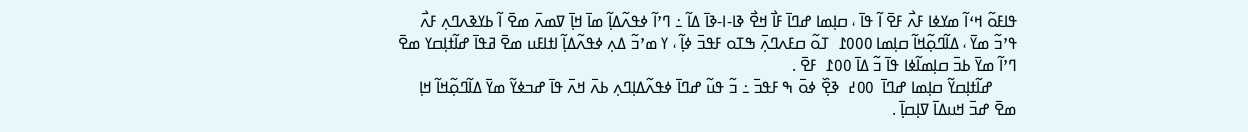ߟߊߓߋ߬ ߞߵߊ߬ ߘߌߦߊ ߓߍ߯ ߓߐ߫ ߊ߬ ߟߊ߫ ، ߛߊ߲ߘߊ ߝߣߊ߫ ߓߊ߯ ߞߐ߯ ߢߊ-ߊ-ߢߊ߫ ߡߊ߬ ߸ ߣߴߊ߬ ߦߟߍ߬ߡߊ߲߬ ߘߊ߫ ߞߊ߲߫ ߜߘߍ߫ ߘߐ߫ ߊ߬ ߕߌߢߍߣߍ߲ ߓߍ߯ ߟߴߏ߬ ߘߌ߫ ، ߡߊ߬ߣߋ߲߬ߞߊ߬ ߛߊ߲ߘߊ ߀߀߀߁  ߠߋ߬ ߛߓߍߣߍ߲߫ ߒߠߋ ߓߟߏ߫ ߦߊ߲߬ ، ߌ ߘߴߏ߬ ߡߍ߲ ߦߟߍ߬ߡߊ߲߬ ߊߙߊߓߎ ߘߐ߫ ߥߟߊ߫ ߝߊ߬ߙߊ߲ߛߌ ߘߐ߫ ߣߴߊ߬ ߘߌ߫ ߕߏ߫ ߛߊ߲ߘߊ߬ߦߊ ߟߊ߫ ߏ߬ ߡߊ߫ ߀߀߁  ߓߐ߫ .
      ߝߊ߬ߙߊ߲ߛߌ߬ ߛߊ߲ߘߊ ߝߣߊ߫  ߀߀߄  ߢߐ߲߰ ߦߋ߫ ߒ ߓߟߏ߫ ߸ ߏ߬ ߟߎ߬ ߝߣߊ߫ ߦߟߍ߬ߡߊ߲ߣߍ߲ ߕߍ߫ ߞߍ߫ ߟߊ߫ ߝߏߦߌ߬ ߘߌ߫ ߡߊ߬ߣߋ߲߬ߞߊ߬ ߞߊ߲ ߘߐ߫ ߝߏ߫ ߞߎߡߊ߫ ߜߊ߲ߛߊ߲߫ .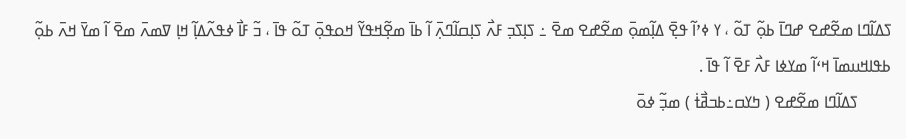ߖߡߊ߬ߣߊ ߘߐ߬ߝߐ ߝߣߊ߫ ߕߋ߲߬ ߠߋ߬ ، ߌ ߦߴߊ߬ ߟߐ߲߫ ߡߊ߲߬ߘߋ߲߫ ߘߐ߬ߝߐ ߘߐ߫ ߸ ߖߊ߲ߖߏ߲ ߓߍ߯ ߖߊ߲ߛߊ߬ߣߍ߲߫ ߊ߬ ߕߊ߫ ߘߐ߲߬ߞߟߌ߬ ߞߋߟߋ߲߫ ߠߋ߬ ߟߊ߫ ، ߏ߬ ߓߊ߯ ߦߟߍ߬ߡߊ߲߬ ߞߊ߲ ߜߘߍ߫ ߘߐ߫ ߊ߬ ߘߌ߫ ߞߍ߫ ߕߋ߲߬ ߕߟߊߞߎߘߊ߫ ߞߵߊ߬ ߘߌߦߊ ߓߍ߯ ߓߐ߫ ߊ߬ ߟߊ߫ .
        ߖߡߊ߬ߣߊ ߘߐ߬ߝߐ ( ߤߌߛ߸ߕߏߥ߯ߙ߭ ) ߘߏ߲߬ ߦߋ߫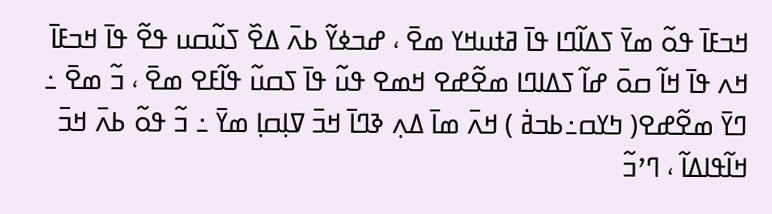ߞߏߓߊ߫ ߟߋ߬ ߘߌ߫ ߖߡߊ߬ߣߊ ߟߊ߫ ߥߙߎߞߌ ߘߐ߫ ، ߝߏߦߌ߬ ߕߍ߫ ߡߐ߰ ߖߎ߬ߛߎ ߟߐ߬ ߟߊ߫ ߞߏߓߊ߫ ߞߍ ߟߊ߫ ߞߊ߬ ߛߋ߫ ߝߊ߬ ߖߡߊߣߊ ߘߐ߬ߝߐ ߞߘߐ ߟߎ߬ ߟߊ߫ ߖߛߎ߬ ߟߊ߬ߓߐ ߘߐ߫ ، ߏ߬ ߘߐ߫ ߸ ߣߌ߫ ߘߐ߬ߝߐ( ߤߌߛ߸ߕߏߥ߭ ) ߞߍ߫ ߘߊ߫ ߡߍ߲ ߢߣߊ߫ ߞߏ߫ ߜߊ߲ߛߊ߲ ߘߌ߫ ߸ ߏ߬ ߟߋ߬ ߕߍ߫ ߞߏ߫ ߞߊ߬ߟߊߡߊ߬ ، ߣߴߏ߬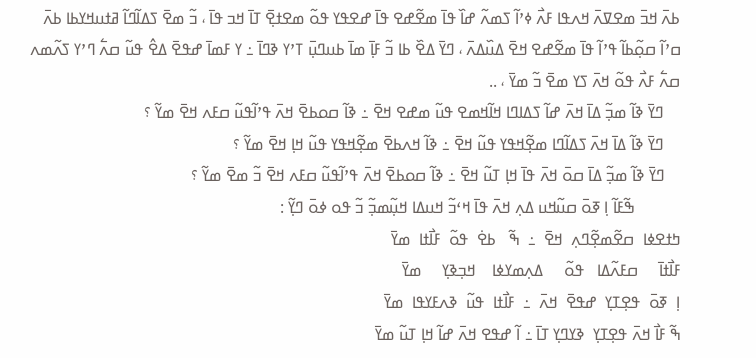ߕߍ߫ ߞߏ߫ ߘߐߜߍ߫ ߞߍߟߊ ߓߍ߯ ߦߴߊ߬ ߖߘߍ߬ ߝߊ߰ ߟߊ߫ ߘߐ߬ߝߐ ߟߊ߫ ߝߐߟߌ ߟߋ߬ ߘߐߙߐ߲߫ ߠߊ߫ ߞߏ ߟߊ߫ ، ߏ߬ ߘߐ߫ ߖߡߊ߬ߣߊ߬ ߥߙߎߞߌߕߊ ߕߍ߫ ߛߴߊ߬ ߛߋ߲߬ߕߊ߬ ߟߴߊ߬ ߟߊ߫ ߘߐ߬ߝߐ ߞߐ߫ ߡߎ߰ߡߍ߫ ، ߣߌ߫ ߡߐ߰ ߕߊ ߏ߬ ߓߊ߲߫ ߘߊ߫ ߕߎߣߎ߲߫ ߠߴߌ ߢߣߊ߫ ߸ ߌ ߓߘߊ߫ ߝߟߐ߫ ߡߐ߮ ߟߎ߬ ߛߍ߱ ߣߴߌ ߖߍ߬ߘߍ ߛߍ߱ ߓߍ߯ ߟߋ߬ ߞߍ߫ ߖߌ ߘߐ߫ ߏ߬ ߘߌ߫ ، ..
    ߣߌ߫ ߢߊ߬ ߘߏ߲߬ ߡߊ߫ ߞߍ߫ ߝߊ߬ ߖߡߊߣߊ ߞߊ߬ߞߘߐ ߟߎ߬ ߘߝߐ ߞߐ߫ ߸ ߢߊ߬ ߛߋߕߐ߫ ߞߍ߫ ߟߴߊ߬ߟߎ߬ ߛߓߍ ߞߐ߫ ߘߌ߬ ؟
    ߣߌ߫ ߢߊ߬ ߡߊ߫ ߞߍ߫ ߖߡߊ߬ߣߊ ߘߐ߲߬ߞߟߌ ߟߎ߬ ߞߐ߫ ߸ ߢߊ߬ ߞߍߕߐ߫ ߘߐ߲߬ߞߟߌ ߟߎ߬ ߞߊ߲ ߞߐ߫ ߘߌ߬ ؟
    ߣߌ߫ ߢߊ߬ ߘߏ߲߬ ߡߊ߫ ߛߋ߫ ߞߍ߫ ߟߊ߫ ߞߊ߲ ߠߎ߬ ߞߐ߫ ߸ ߢߊ߬ ߛߋߕߐ߫ ߞߍ߫ ߟߴߊ߬ߟߎ߬ ߛߓߍ ߞߐ߫ ߏ߬ ߘߐ߫ ߘߌ߬ ؟
           ߒ߬ߓߊ߬ ߊ߲ ߧߋ߫ ߛߎ߬ߞߎ ߡߍ߲ ߞߍ߫ ߟߊ߫ ߞߵߏ߬ ߞߎߡߊ ߞߎ߲߬ߘߏ߲߬ ߏ߬ ߟߋ ߦߋ߫ ߣߌ߲߬ :
ߤߙߐߦߊ  ߛߐ߬ߘߐ߲߬ߣߍ߲  ߞߐ߫  ߸  ߒ߬   ߕߐ߭  ߟߋ߬  ߓߊ߯ߙߊ  ߘߌ߫
ߓߊ߯ߙߊ߫     ߛߓߍ߬ߡߊ   ߟߋ߬     ߡߍ߲ߘߌߦߊ    ߞߏ߲ߢߌ߲     ߘߌ߫
ߊ߲  ߧߋ߫  ߟߐ߲ߠߌ߲  ߝߟߐ߫  ߞߍ߫  ߸  ߓߊ߯ߙߊ  ߟߎ߬  ߢߍߓߌߟߊ  ߘߌ߫
ߒ߬ ߓߊ߯ ߞߍ߫ ߟߐ߲ߠߌ߲  ߢߌߣߌ߲ ߠߊ߫ ߸ ߊ߬ ߝߟߐ ߞߍ߫ ߝߊ߬ ߞߊ߲ ߠߎ߬ ߘߌ߫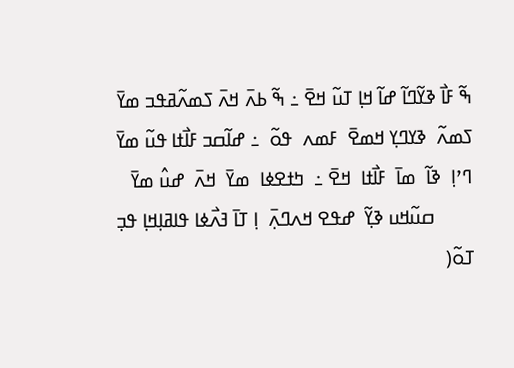ߒ߬ ߓߊ߯ ߢߌ߬ߣߊ߬ ߝߊ߬ ߞߊ߲ ߠߎ߬ ߞߐ߫ ߸ ߒ߬ ߕߍ߫ ߞߍ߫ ߖߘߍ߬ߥߟߏ ߘߌ߫
ߖߘߍ߬  ߢߌߣߌ߲ ߞߘߐ߫  ߓߘߍ  ߟߋ߬  ߸ ߝߊ߬ߛߏ ߓߊ߯ߙߊ ߟߎ߬ ߘߌ߫
ߣߴߊ߲  ߢߊ߬  ߘߊ߫  ߓߊ߯ߙߊ  ߞߐ߫ ߸  ߤߙߐߦߊ  ߘߌ߫  ߞߍ߫  ߝߎ߮ ߘߌ߫
        ߛߎ߬ߞߎ ߢߌ߲߬  ߝߟߐ ߞߍߣߍ߲߫  ߊ߲ ߠߊ߫ ߔߍ߯ߦߊ ߟߊߥߊ߲ߞߊ߲ ߟߏ߲  ߠߋ߬(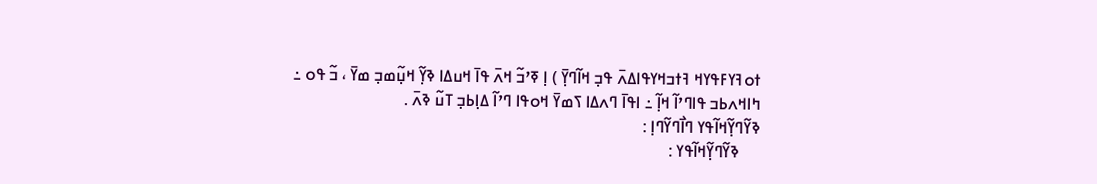ߙߋߔߌߓߟߌߞ ߔߙߏߞߌߟߊߡߍ߫ ߟߏ߲ ߞߊ߬ߣߌ߲߫ ) ߊ߲ ߧߴߏ߬ ߞߍ߫ ߟߊ߫ ߞߎߡߊ ߢߌ߲߬ ߞߎ߲߬ߘߏ߲ ߘߌ߫ ، ߏ߬ ߟߋ ߸ ߤߊߞߍߕߏ ߟߊߣߴߊ߬ ߞߊ߲߬ ߸ ߊߟߊ߫ ߣߍߡߊ ߖߘߌ߫ ߞߋߟߊ ߣߴߊ߬ ߡߊ߲ߕߏ߲ ߠߎ߬ ߢߍ߫ .
ߢߌ߬ߣߌ߲߬ߞߊ߬ߟߌ ߣߊ߯ߣߌ߬ߣߊ߲ :
     ߢߌ߬ߣߌ߲߬ߞߊ߬ߟߌ :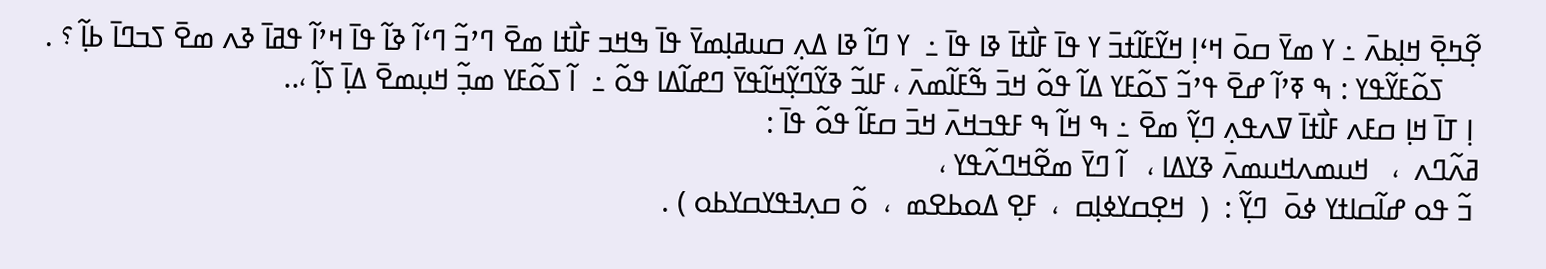ߐ߲߬ߤߐ߲߫ ߞߊ߲ߕߍ߫ ߸ ߌ ߘߌ߫ ߛߋ߫ ߞߵߊ߲ ߞߌ߬ߓߊ߬ߙߏ߫ ߌ ߟߊ߫ ߓߊ߯ߙߊ߫ ߢߊ ߟߊ߫ ߸  ߌ ߣߊ߬ ߢߊ ߡߍ߲ ߛߎߥߊ߲ߘߌ߫ ߟߊ߫ ߒߞߏ ߓߊ߯ߙߊ ߘߐ߫ ߣߴߏ߬ ߣߵߊ߬ ߢߊ߬ ߟߊ߫ ߞߴߊ߬ ߟߥߊ߫ ߢߍ ߘߐ߫ ߖߏߣߊ߫ ߕߊ߲߬ ؟ .
     ߖߋ߬ߓߌ߬ߟߌ : ߒ ߧߴߊ߬ ߝߐ߫ ߟߴߏ߬ ߖߋ߬ߓߌ ߡߊ߬ ߟߋ߬ ߞߏ߫ ߒ߬ߓߊ߬ߘߍ߫ ، ߓߊߏ߬ ߢߌ߬ߣߌ߲߬ߞߊ߬ߟߌ߫ ߣߝߊ߬ߡߊ ߟߋ߬ ߸  ߊ߬ ߖߋ߬ߓߌ ߘߏ߲߬ ߞߎ߲ߘߐ߫ ߡߊ߲߫ ߖߊ߲߬ ،..
 ߊ߲ ߠߊ߫ ߞߊ߲ ߛߓߍ ߓߊ߯ߙߊ߫ ߜߍߟߍ߲ ߣߌ߲߬ ߘߐ߫ ߸ ߒ ߞߊ߬ ߒ ߓߟߏߞߍ߫ ߞߏ߫ ߛߓߊ߬ ߟߋ߬ ߟߊ߫ :
ߥߍ߬ߣߍ  ،   ߞߎߘߍߞߎߘߍ߫ ߢߌߡߊ ،   ߊ߬ ߣߌ߫ ߘߐ߬ߞߣߍ߬ߟߌ ،
 ߏ߬ ߟߋ ߝߊ߬ߛߊߙߌ ߦߋ߫  ߣߌ߲߬ :  (  ߞߐ߲ߛߌߦߊ߲ߛ  ،  ߓߐ߲ ߡߋߕߐߘ  ،  ߋ߬ ߛߍ߲ߔߟߌߛߌߕߋ ) .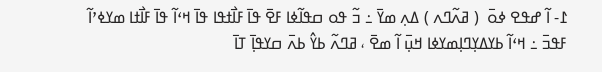߁- ߊ߬ ߝߟߐ ߦߋ߫  ( ߥߍ߬ߣߍ ) ߡߍ߲ ߘߌ߫ ߸ ߏ߬ ߟߋ ߛߟߊ߬ߦߊ ߓߐ߫ ߟߊ߫ ߓߊ߯ߙߟߊ ߟߊ߫ ߞߵߊ߬ ߟߊ߫ ߓߊ߯ߙߊ ߘߌߦߴߊ߬ ߓߟߏ߫ ߸ ߞߵߊ߬ ߕߌߡߌ߲ߣߊ߲ߘߌߦߊ ߞߎ߲߫ ߊ߬ ߘߐ߫ ، ߥߣߍ߬ ߕߌ߮ ߕߍ߫ ߛߌߟߊ߲߫ ߠߊ߫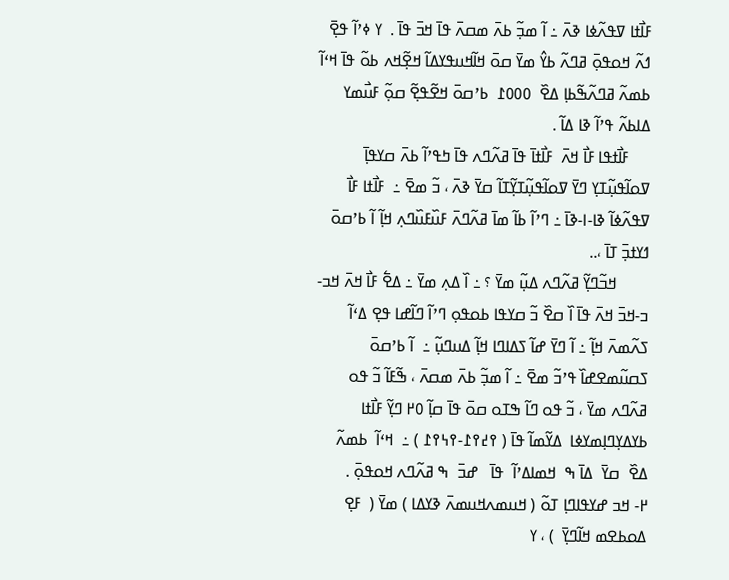ߓߊ߯ߙߊ ߜߟߍ߬ߦߊ ߢߍ߫ ߸ ߊ߬ ߘߏ߲߬ ߕߍ߫ ߘߛߍ߫ ߟߊ߫ ߞߏ߫ ߟߊ߫ .  ߌ ߦߴߊ߬ ߟߐ߲߫ ߗߍ߬ ߞߋߟߋ߲߫ ߥߣߍ߬ ߕߌ߮ ߘߌ߫ ߛߋ߫ ߞߊ߬ߞߎߟߌߡߊ߬ ߞߐ߲߬ߞߍ ߕߋ߬ ߟߊ߫ ߞߵߊ߬ ߕߘߍ߬ ߥߣߍ߬ߒ߬ߕߊ߲ ߡߐ߰  ߀߀߀߁  ߕߴߛߋ߫ ߞߐ߬ߟߐ߲߬ ߛߋ߲߬ ߓߎ߯ߘߌ ߡߊߕߍ߬ ߟߴߊ߬ ߢߊ ߡߊ߬ .
     ߓߊ߯ߙߟߊ ߓߊ߯ ߞߍ߫  ߓߊ߯ߙߊ߫ ߟߊ߫ ߥߍ߬ߣߍ ߟߊ߫ ߤߟߴߊ߬ ߕߍ߫ ߛߌߟߊ߲߫ ߜߋߊ߬ߟߎ߲߬ߠߌ߲ ߣߌ߫ ߜߋߊ߬ߟߎ߲߬ߠߌ߲߬ߠߊ߬ ߛߌ߫ ߢߍ߫ ، ߏ߬ ߘߐ߫ ߸  ߓߊ߯ߙߊ ߓߊ߯ ߜߟߍ߬ߦߊ߬ ߢߊ-ߊ-ߢߊ߫ ߸ ߣߴߊ߬ ߕߊ߬ ߘߊ߫ ߥߍ߬ߣߍ߫ ߓߎ߰ߓߎ߰ߣߍ߲ ߞߊ߲߬ ߊ߬ ߕߴߛߋ߫ ߗߌߙߏ߲߫ ߠߊ߫ ،..
        ߞߏ߬ߣߌ߲߬ ߥߍ߬ߣߍ ߡߎ߲߬ ߘߌ߫ ؟ ߸ ߊ߰ ߡߍ߲ ߘߌ߫ ߸ ߡߐ߱ ߓߊ߯ ߞߍ߫ ߞߏ-ߏ-ߞߏ߫ ߞߍ߫ ߟߊ߫ ߊ߰ ߛߐ߰ ߏ߬ ߛߌߟߊ ߕߋߟߋ߲ ߣߴߊ߬ ߣߊ߬ߝߊ ߟߐ߲ ߡߵߊ߬ ߖߍ߬ߘߍ߫ ߞߊ߲߬ ߸ ߊ߬ ߣߌ߫ ߝߊ߬ ߖߡߊߣߊ ߞߊ߲߬ ߡߎߣߎ߲߬ ߸  ߊ߬ ߕߴߛߋ߫ ߖߛߎ߬ߘߐߝߊ߰ ߟߴߏ߬ ߘߐ߫ ߸ ߊ߬ ߘߏ߲߬ ߕߍ߫ ߘߛߍ߫ ، ߒ߬ߓߊ߬ ߏ߬ ߟߋ ߥߍ߬ߣߍ ߘߌ߫ ، ߏ߬ ߟߋ ߣߊ߬ ߒߠߋ ߛߋ߫ ߟߊ߫ ߛߊ߲߬ ߀߂ ߣߌ߲߬ ߓߊ߯ߙߊ ߕߌߡߌ߲ߣߊ߲ߘߌߦߊ  ߡߌ߬ߘߊ߬ ߟߊ߫ ( ߉߄߉߁-߉߆߉߁ ) ߸  ߞߵߊ߬  ߕߘߍ߬  ߡߐ߰  ߛߌ߫  ߡߊ߫ ߒ  ߞߘߊߡߴߊ߬  ߟߊ߫   ߝߏ߫  ߒ ߥߍ߬ߣߍ ߞߋߟߋ߲߫ .
߂- ߞߏ ߝߌߟߊߣߊ߲ ߠߋ߬ ( ߞߎߘߍߞߎߘߍ߫ ߢߌߡߊ ) ߘߌ߫ (  ߓߐ߲ ߡߋߕߐߘ ߞߊ߬ߣߌ߲߫  ) ، ߌ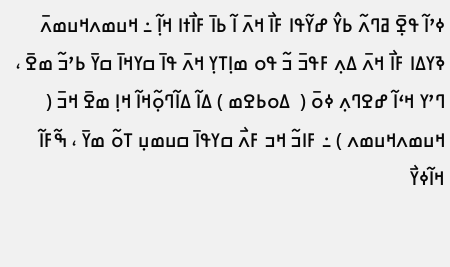ߦߴߊ߬ ߟߐ߲߫ ߥߣߍ߬ ߕߌ߮ ߝߌ߬ߟߊ ߓߊ߯ ߞߍ߫ ߊ߬ ߕߊ߫ ߓߊ߯ߙߊ ߞߊ߲߬ ߸ ߞߎߘߍߞߎߘߍ߫ ߢߌߡߊ ߓߊ߯ ߞߍ߫ ߡߍ߲ ߓߟߏ߫ ߏ߬ ߟߋ ߘߊ߲ߠߌ߲ ߞߍ߫ ߟߊ߫ ߛߌߞߊ߫ ߛߌ߫ ߕߴߏ߬ ߘߐ߫ ، ߣߴߌ ߞߵߊ߬ ߝߐߣߍ߲ ߦߋ߫ (  ߡߋߕߐߘ ) ߡߊ߬ ߡߊ߬ߣߋ߲߬ߞߊ߬ ߞߊ߲ ߘߐ߫ ߞߏ߫ ( ߞߎߘߍߞߎߘߍ ) ߸ ߓߊߏ߬ ߞߏ ߓߍ߯ ߛߌߟߊ߫ ߛߎߘߎ߲ ߠߋ߬ ߘߌ߫ ، ߒ߬ߓߊ߬ ߞߊ߬ߦߌ߯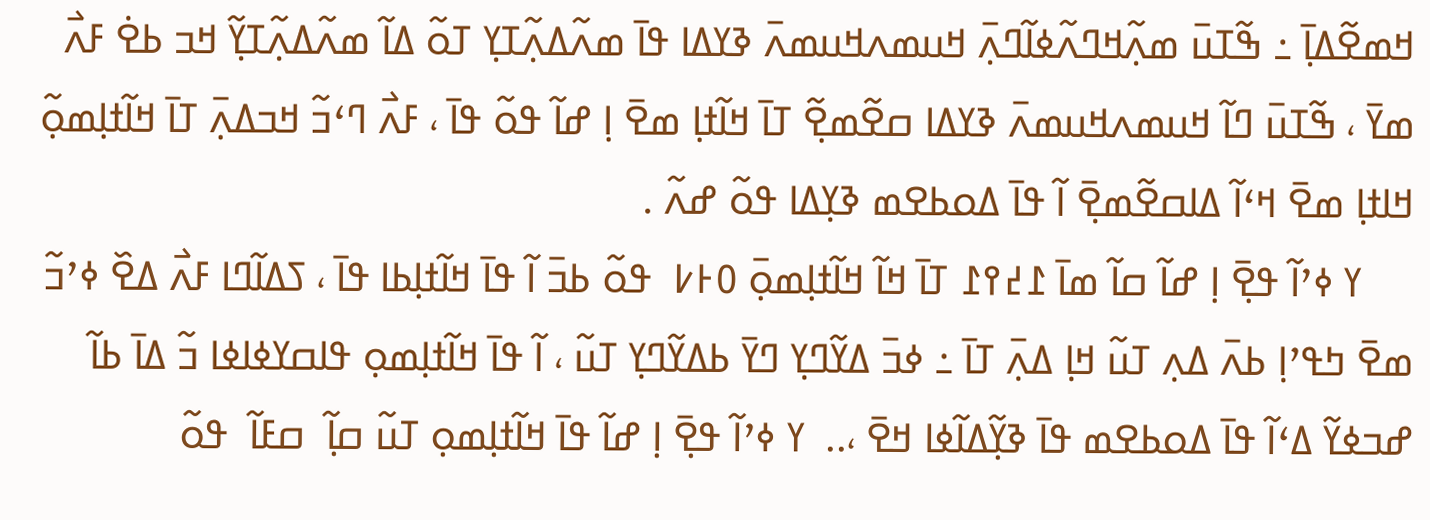ߞߘߐ߬ߡߊ߲߫ ߸ ߒ߬ߠߎ߫ ߘߍ߲߬ߞߣߍ߬ߦߊ߬ߣߍ߲߫ ߞߎߘߍߞߎߘߍ߫ ߢߌߡߊ ߟߊ߫ ߘߍ߬ߡߍ߲߬ߠߌ߲ ߠߋ߬ ߡߊ߬ ߘߍ߬ߡߍ߲߬ߠߌ߲߬ ߞߏ ߕߐ߭ ߓߍ߯ ߘߌ߫ ، ߒ߬ߠߎ߫ ߣߊ߬ ߞߎߘߍߞߎߘߍ߫ ߢߌߡߊ ߛߐ߬ߘߐ߲߬ ߠߊ߫ ߞߊ߬ߙߊ߲ ߘߐ߫ ߊ߲ ߝߊ߬ ߟߋ߬ ߟߊ߫ ، ߓߍ߯ ߣߵߏ߬ ߞߏߡߍ߲߫ ߠߊ߫ ߞߊ߬ߙߊ߲ߘߋ߲߬ ߞߊߙߊ߲ ߘߐ߫ ߞߵߊ߬ ߡߊߛߐ߬ߘߐ߲߫ ߊ߬ ߟߊ߫ ߡߋߕߐߘ ߢߌ߲ߡߊ ߟߋ߬ ߝߍ߬ .
     ߌ ߦߴߊ߬ ߟߐ߲߫ ߊ߲ ߝߊ߬ ߛߊ߬ ߘߊ߫ ߁߄߉߁ ߠߊ߫ ߞߊ߬ ߞߊ߬ߙߊ߲ߘߋ߲߫ ߀߅߇  ߟߋ߬ ߕߏ߫ ߊ߬ ߟߊ߫ ߞߊ߬ߙߊ߲ߕߊ ߟߊ߫ ، ߖߡߊ߬ߣߊ ߓߍ߯ ߡߐ߰ ߦߴߏ߬ ߘߐ߫ ߤߟߴߊ߲ ߕߍ߫ ߡߍ߲ ߠߎ߬ ߞߊ߲ ߡߍ߲߫ ߠߊ߫ ߸ ߦߏ߫ ߡߌ߬ߣߌ߲ ߣߌ߫ ߕߡߌ߬ߣߌ߲ ߠߎ߬ ، ߊ߬ ߟߊ߫ ߞߊ߬ߙߊ߲ߘߋ߲ ߟߊߛߌߦߊߦߊ ߏ߬ ߡߊ߫ ߕߊ߬ ߝߏߦߌ߬ ߡߵߊ߬ ߟߊ߫ ߡߋߕߐߘ ߟߊ߫ ߢߌ߲߬ߡߊ߬ߦߊ ߞߐ߫ ،..  ߌ ߦߴߊ߬ ߟߐ߲߫ ߊ߲ ߝߊ߬ ߟߊ߫ ߞߊ߬ߙߊ߲ߘߋ߲ ߠߎ߬ ߛߊ߲߬  ߛߓߊ߬  ߟߋ߬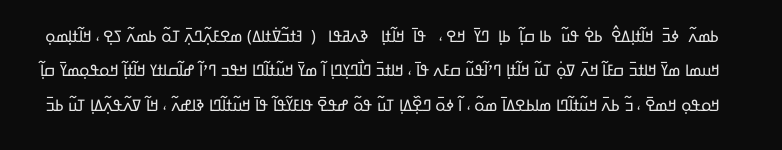ߕߘߍ߬  ߦߏ߫  ߞߊ߬ߙߊ߲ߡߐ߮  ߕߐ߭ ߟߎ߬  ߕߊ ߛߊ߲߬  ߕߊ߲  ߣߌ߫  ߞߐ ،   ߟߊ߫  ߞߊ߬ߙߊ߲   ߢߍߥߟߊ   (  ߔߙߏ߬ߜ߭ߙߊߡ) ߘߐߓߍ߲߬ߣߍ߲߫ ߠߋ߬ ߕߘߍ߬ ߖߐ߲ ، ߞߊ߬ߙߊ߲ߘߋ߲ ߞߎߘߊ ߘߌ߫ ߞߊߙߏ߫ ߛߓߊ߬ ߞߍ߫ ߜߋ߲߭ ߠߎ߬ ߞߊ߬ߙߊ߲ ߣߴߊ߬ߟߎ߬ ߛߓߍ ߟߊ߫ ، ߞߊߙߏ߫ ߣߊ߯ߣߌ߲ߣߊ߲ ߊ߬ ߘߌ߫ ߞߎ߬ߙߊ߬ߣߊ ߞߟߏ ߣߴߊ߬ ߝߊ߬ߛߊߙߌ ߞߊ߬ߙߊ߲߬ ߞߋߟߋ߲ߘߌ߫ ߛߊ߲߬ ߞߋߟߋ߲ ߞߘߐ߫ ، ߏ߬ ߕߍ߫ ߞߎ߬ߙߊ߬ߣߊ ߘߊߕߐߡߊ߫ ߘߋ߬ ، ߊ߬ ߦߋ߫ ߣߐ߲߰ߡߊ߲ ߠߎ߬ ߟߋ߬ ߝߟߐ߫ ߟߊߓߌ߬ߟߊ߬ ߟߊ߫ ߞߎ߬ߙߊ߬ߣߊ ߢߊߝߍ߬ ، ߞߊ߬ ߜߍ߬ߟߍ߲߬ߡߊ߲ ߠߎ߬ ߕߏ߫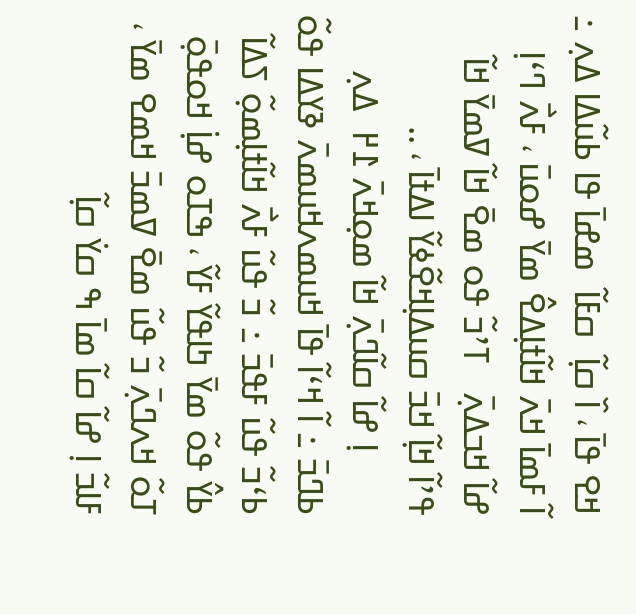ߞߐ ߟߊ߫ ، ߊ߰ ߛߊ߲߬  ߛߓߊ߬  ߘߝߊ߫ ߟߊ ߕߎ߬ߡߊ ߡߍ߲ ߸ ߊ߬ ߓߘߊ߫ ߞߍ߫ ߞߊ߬ߙߊ߲ߡߐ߮ ߘߌ߫ ߝߋߎ߫ ، ߓߍ߯ ߣߵߊ߲ ߝߊ߬ ߞߏߡߍ߲߫   ߠߴߏ߬ ߟߋ ߘߐ߫ ߞߊ߬ ߜߘߌ߫ ߞߊ߬ ߟߴߊ߬ ߞߊ߲߬ ߞߏ߫ ߛߎߡߊ߲ߞߐ߬ߦߌ߬ ߊߡߙߊ߫ ، ..
       ߊ߲ ߝߊ߬ ߛߊ߬ߣߍ߲߫ ߞߊ߬ ߘߋ߲ߞߍ߫ ߁߂  ߡߍ߲ ߕߣߏ߫ ߸ ߊ߬ ߞߵߊ߬ ߟߊ߫ ߞߎߘߍߞߎߘߍ߫ ߢߌߡߊ ߟߋ߬ ߕߵߏ߬ ߟߎ߬ ߓߟߏ߫ ߸ ߏ߬ ߟߎ߬ ߓߍ߯ ߞߊ߬ߙߊ߲ߘߋ߲߬ ߖߡߊ߬ ߕߌ߮ ߟߋ߬ ߘߌ߫ ߤߊߟߌ߬ ߓߌ߬ ، ߒߠߋ ߝߊ߲߭ ߞߋߟߋ߲߫ ߠߋ߬ ߞߍߣߍ߲߫ ߏ߬ ߟߎ߬ ߘߐ߫ ߜߘߏ߫ ߞߘߐ ߘߌ߫ ، ߓߊߏ߬ ߊ߲ ߝߊ߬ ߛߊ߬ ߘߊ߫ ߒ ߛߌ߭ ߛߊ߲߬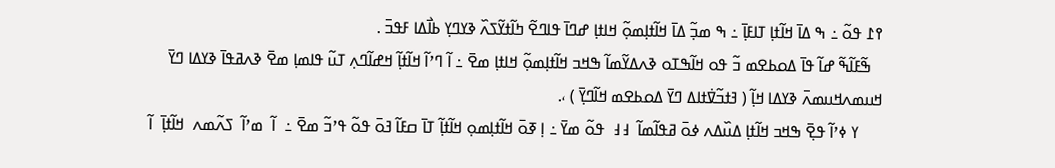߉߁ ߟߋ߬ ߸ ߒ ߡߊ߫ ߞߊ߬ߙߊ߲ ߠߊߓߊ߲߫ ߸ ߒ ߘߏ߲߬ ߡߊ߫ ߞߊ߬ߙߊ߲ߘߋ߲߬ ߞߊߙߊ߲ ߝߣߊ߫ ߟߊߣߐ߬ ߤߊ߬ߙߌ߬ߖߍ߰ ߢߌߣߌ߲ ߕߊ߯ߡߊ ߓߟߏ߫ .
   ߒ߬ߓߊ߬ߒ߬ ߝߊ߬ ߟߊ߫ ߡߋߕߐߘ ߏ߬ ߟߋ ߞߊ߬ߒߠߋ ߢߍߡߌ߬ߘߊ߬ ߒߞߏ ߞߊ߬ߙߊ߲ߘߋ߲߬ ߞߊߙߊ߲ ߘߐ߫ ߸ ߊ߬ ߣߴߊ߬ ߞߊ߬ߙߊ߲߬ ߞߝߊ߬ߣߍ߲ ߠߎ߬ ߟߊߘߊ߲ ߘߐ߫ ߢߍߥߟߊ߫ ߢߌߡߊ ߣߌ߫ ߞߎߘߍߞߎߘߍ߫ ߢߌߡߊ ߞߊ߲߬ ( ߔߙߏ߬ߜ߭ߙߊߡ ߣߌ߫ ߡߋߕߐߘ ߞߊ߬ߣߌ߲߫ ) ،.
      ߌ ߦߴߊ߬ ߟߐ߲߫ ߒߞߏ ߞߊ߬ߙߊ߲ ߡߎ߰ߡߍ ߦߋ߫ ߥߟߊ߬ߘߊ߬  ߃߃  ߟߋ߬ ߘߌ߫ ߸ ߊ߲ ߧߋ߫ ߞߊ߬ߙߊ߲ߘߋ߲ ߞߊ߬ߙߊ߲߬ ߠߊ߫ ߛߓߊ߬ ߔߋ߫ ߟߋ߬ ߟߴߏ߬ ߘߐ߫ ߸  ߊ߬  ߘߴߊ߬  ߖߍ߬ߘߍ  ߞߊ߬ߙߊ߲߫  ߊ߬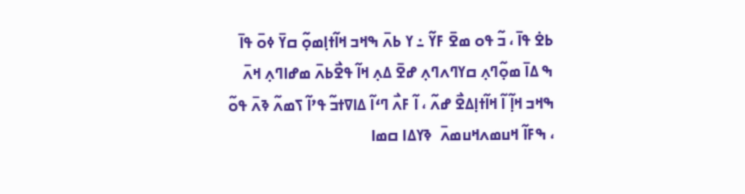ߕߐ߭ ߟߊ߫ ، ߏ߬ ߟߋ ߘߐ߫ ߓߌ߬ ߸ ߌ ߕߍ߫ ߒߞߏ ߞߊ߬ߙߊ߲ߘߋ߲߬ ߛߌ߫ ߦߋ߫ ߟߊ߫ ߒ ߡߊ߫ ߘߋ߲߬ߣߍ߲ ߛߌߣߍߣߍ߲ ߝߐ߫ ߡߍ߲ ߞߊ߬ ߟߐ߯ߕߍ߫ ߘߝߊߣߍ߲ ߞߍ߫ ߒߞߏ ߞߊ߲߬ ߊ߬ ߞߊ߬ߙߊ߲ߡߐ߯ ߝߍ߬ ، ߊ߬ ߓߍ߯ ߣߵߊ߬ ߡߊߜߙߏ߬ ߟߴߊ߬ ߖߘߍ߬ ߢߍ߫ ߟߋ߬ ، ߒߓߊ߬ ߞߎߘߍߞߎߘߍ߫  ߢߌߡߊ ߛߘߊ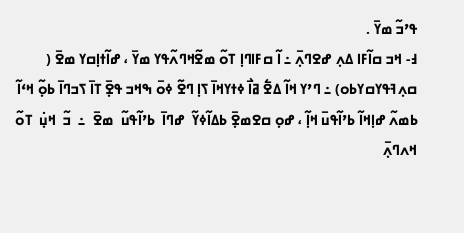ߟߴߏ߬ ߘߌ߫ .
߃- ߞߏ ߛߊ߬ߓߊ ߡߍ߲ ߝߐߣߍ߲߫ ߸ ߊ߬ ߛߓߊߣߊ߲ ߠߋ߬ ߘߐ߬ߞߣߍ߬ߟߌ ߘߌ߫ ، ߝߊ߬ߙߊ߲ߛߌ ߘߐ߫ ( ߛߍ߲ߔߟߌߛߌߕߋ) ߸ ߣߴߌ ߞߊ߬ ߡߐ߱ ߥߊ߯ ߦߙߌߞߊ߫ ߖߊ߲ ߣߐ߬ ߦߋ߫ ߒߞߏ ߟߐ߲߫ ߠߊ߫ ߖߏߣߊ߫ ߕߋ߲߬ ߞߵߊ߬ ߕߘߍ߬ ߝߊ߲ߞߊ߬ ߕߴߊ߬ߟߎ߫ ߞߊ߲߬ ، ߝߋ߲ ߛߐߘߐ߲߫ ߕߡߊ߬ߦߌ߬  ߝߣߊ߫  ߕߴߊ߬ߟߎ߬  ߘߐ߫  ߸  ߏ߬  ߞߎ߲߭  ߠߋ߬  ߞߍߣߍ߲߫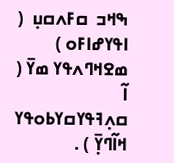ߒߞߏ  ߛߓߍߛߎ߲  ( ߊߟߌߝߊߓߋ ) ߘߐߞߣߍߟߌ ߘߌ߫ (  ߊ߬ ߛߍ߲ߔߟߌߛߌߕߋߟߌ ߞߊ߬ߣߌ߲߫ ) .